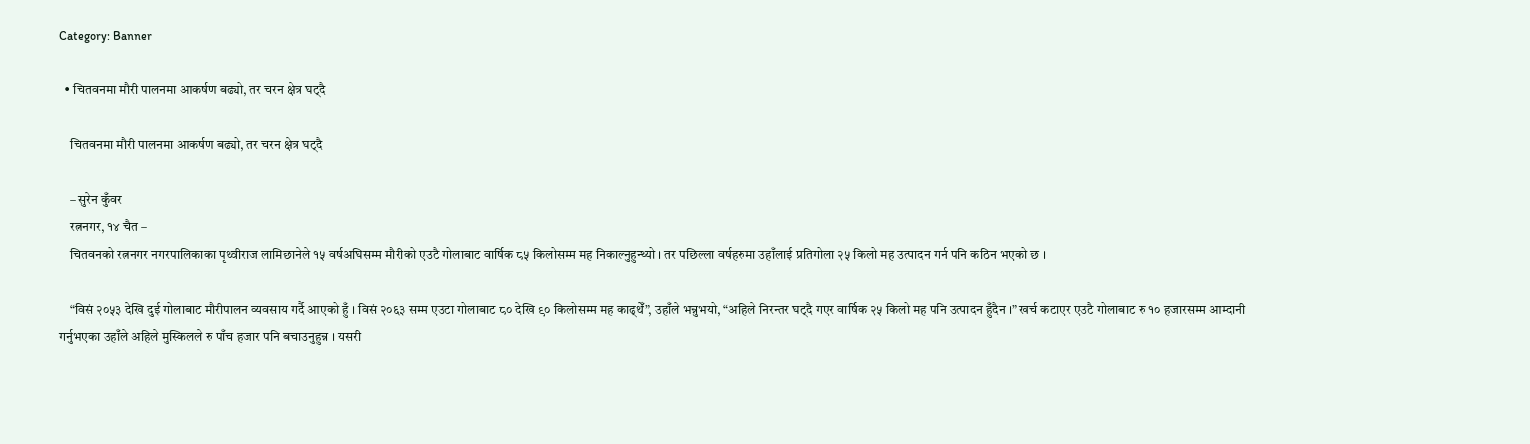Category: Banner

  • चितवनमा मौरी पालनमा आकर्षण बढ्यो, तर चरन क्षेत्र घट्दै

    चितवनमा मौरी पालनमा आकर्षण बढ्यो, तर चरन क्षेत्र घट्दै

    – सुरेन कुँवर
    रत्ननगर, १४ चैत –
    चितवनको रत्ननगर नगरपालिकाका पृथ्वीराज लामिछानेले १५ वर्षअघिसम्म मौरीको एउटै गोलाबाट वार्षिक ८५ किलोसम्म मह निकाल्नुहुन्थ्यो । तर पछिल्ला वर्षहरुमा उहाँलाई प्रतिगोला २५ किलो मह उत्पादन गर्न पनि कठिन भएको छ ।

    “विसं २०५३ देखि दुई गोलाबाट मौरीपालन व्यवसाय गर्दै आएको हुँ । विसं २०६३ सम्म एउटा गोलाबाट ८० देखि ९० किलोसम्म मह काढ्थेँ”, उहाँले भन्नुभयो, “अहिले निरन्तर घट्दै गएर वार्षिक २५ किलो मह पनि उत्पादन हुँदैन ।” खर्च कटाएर एउटै गोलाबाट रु १० हजारसम्म आम्दानी गर्नुभएका उहाँले अहिले मुस्किलले रु पाँच हजार पनि बचाउनुहुन्न । यसरी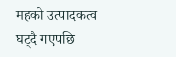महको उत्पादकत्व घट्दै गएपछि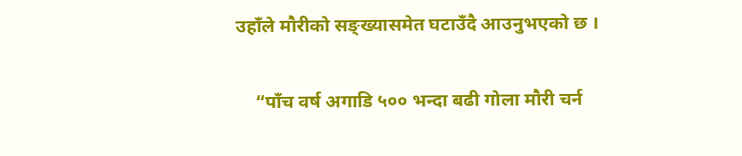उहाँले मौरीको सङ्ख्यासमेत घटाउँदै आउनुभएको छ ।

    “पाँच वर्ष अगाडि ५०० भन्दा बढी गोला मौरी चर्न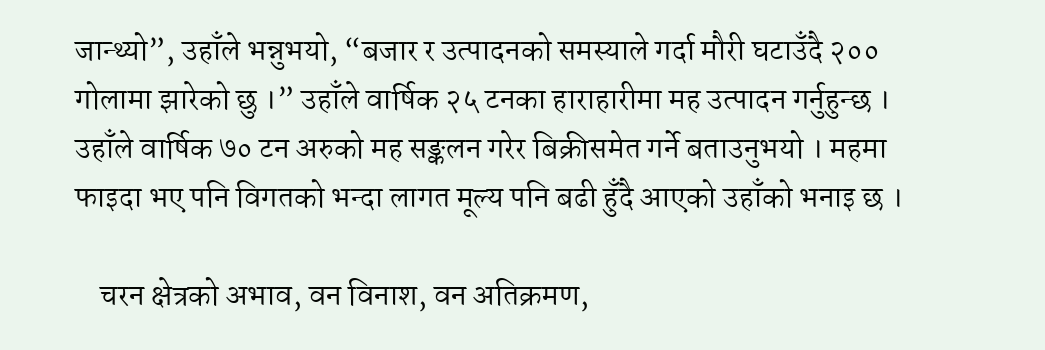जान्थ्यो”, उहाँले भन्नुभयो, “बजार र उत्पादनको समस्याले गर्दा मौरी घटाउँदै २०० गोलामा झारेको छु ।” उहाँले वार्षिक २५ टनका हाराहारीमा मह उत्पादन गर्नुहुन्छ । उहाँले वार्षिक ७० टन अरुको मह सङ्कलन गरेर बिक्रीसमेत गर्ने बताउनुभयो । महमा फाइदा भए पनि विगतको भन्दा लागत मूल्य पनि बढी हुँदै आएको उहाँको भनाइ छ ।

    चरन क्षेत्रको अभाव, वन विनाश, वन अतिक्रमण,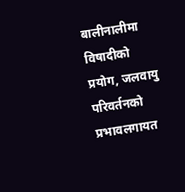बालीनालीमा विषादीको प्रयोग, जलवायु परिवर्तनको प्रभावलगायत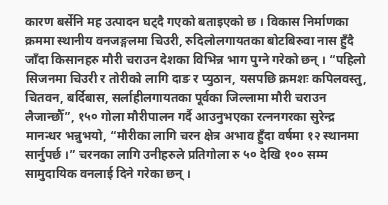कारण बर्सेनि मह उत्पादन घट्दै गएको बताइएको छ । विकास निर्माणका क्रममा स्थानीय वनजङ्गलमा चिउरी, रुदिलोलगायतका बोटबिरुवा नास हुँदै जाँदा किसानहरु मौरी चराउन देशका विभिन्न भाग पुग्ने गरेको छन् । “पहिलो सिजनमा चिउरी र तोरीको लागि दाङ र प्युठान, यसपछि क्रमशः कपिलवस्तु, चितवन, बर्दिबास, सर्लाहीलगायतका पूर्वका जिल्लामा मौरी चराउन लैजान्छौँ”, १५० गोला मौरीपालन गर्दै आउनुभएका रत्ननगरका सुरेन्द्र मानन्धर भन्नुभयो, “मौरीका लागि चरन क्षेत्र अभाव हुँदा वर्षमा १२ स्थानमा सार्नुपर्छ ।” चरनका लागि उनीहरुले प्रतिगोला रु ५० देखि १०० सम्म सामुदायिक वनलाई दिने गरेका छन् ।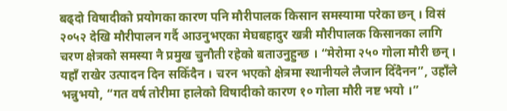बढ्दो विषादीको प्रयोगका कारण पनि मौरीपालक किसान समस्यामा परेका छन् । विसं २०५२ देखि मौरीपालन गर्दै आउनुभएका मेघबहादुर खत्री मौरीपालक किसानका लागि चरण क्षेत्रको समस्या नै प्रमुख चुनौती रहेको बताउनुहुन्छ । “मेरोमा २५० गोला मौरी छन् । यहाँ राखेर उत्पादन दिन सकिँदैन । चरन भएको क्षेत्रमा स्थानीयले लैजान दिँदैनन”, उहाँले भन्नुभयो, “गत वर्ष तोरीमा हालेको विषादीको कारण १० गोला मौरी नष्ट भयो ।”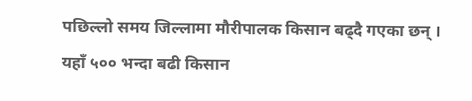पछिल्लो समय जिल्लामा मौरीपालक किसान बढ्दै गएका छन् । यहाँ ५०० भन्दा बढी किसान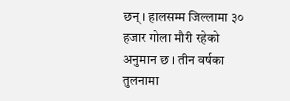छन् । हालसम्म जिल्लामा ३० हजार गोला मौरी रहेको अनुमान छ । तीन वर्षका तुलनामा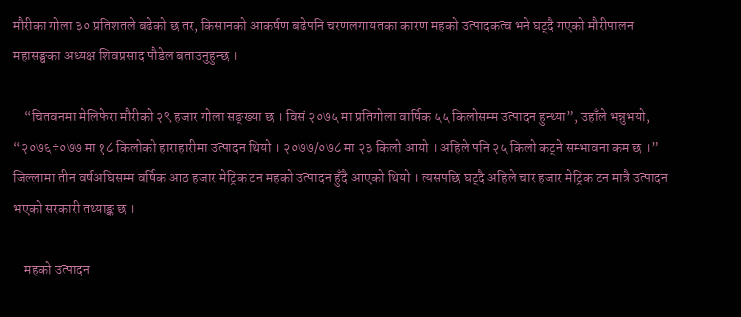मौरीका गोला ३० प्रतिशतले बढेको छ तर, किसानको आकर्षण बढेपनि चरणलगायतका कारण महको उत्पादकत्व भने घट्दै गएको मौरीपालन महासङ्घका अध्यक्ष शिवप्रसाद पौडेल बताउनुहुन्छ ।

    “चितवनमा मेलिफेरा मौरीको २९ हजार गोला सङ्ख्या छ । विसं २०७५ मा प्रतिगोला वार्षिक ५५ किलोसम्म उत्पादन हुन्थ्या”, उहाँले भन्नुभयो, “२०७६÷०७७ मा १८ किलोको हाराहारीमा उत्पादन थियो । २०७७/०७८ मा २३ किलो आयो । अहिले पनि २५ किलो कट्ने सम्भावना कम छ ।” जिल्लामा तीन वर्षअघिसम्म वर्षिक आठ हजार मेट्रिक टन महको उत्पादन हुँदै आएको थियो । त्यसपछि घट्दै अहिले चार हजार मेट्रिक टन मात्रै उत्पादन भएको सरकारी तथ्याङ्क छ ।

    महको उत्पादन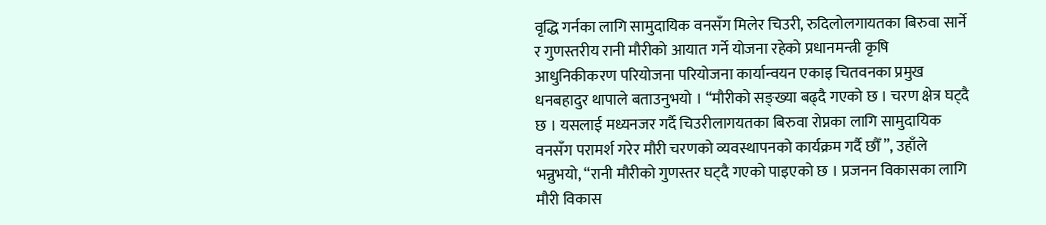वृद्धि गर्नका लागि सामुदायिक वनसँग मिलेर चिउरी, रुदिलोलगायतका बिरुवा सार्ने र गुणस्तरीय रानी मौरीको आयात गर्ने योजना रहेको प्रधानमन्त्री कृषि आधुनिकीकरण परियोजना परियोजना कार्यान्वयन एकाइ चितवनका प्रमुख धनबहादुर थापाले बताउनुभयो । “मौरीको सङ्ख्या बढ्दै गएको छ । चरण क्षेत्र घट्दै छ । यसलाई मध्यनजर गर्दै चिउरीलागयतका बिरुवा रोप्नका लागि सामुदायिक वनसँग परामर्श गरेर मौरी चरणको व्यवस्थापनको कार्यक्रम गर्दै छौँ”, उहाँले भन्नुभयो, “रानी मौरीको गुणस्तर घट्दै गएको पाइएको छ । प्रजनन विकासका लागि मौरी विकास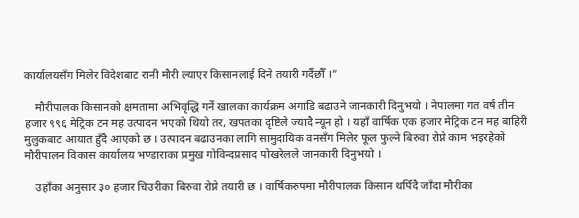कार्यालयसँग मिलेर विदेशबाट रानी मौरी ल्याएर किसानलाई दिने तयारी गर्दैछौँ ।”

    मौरीपालक किसानको क्षमतामा अभिवृद्धि गर्ने खालका कार्यक्रम अगाडि बढाउने जानकारी दिनुभयो । नेपालमा गत वर्ष तीन हजार ९९६ मेट्रिक टन मह उत्पादन भएको थियो तर, खपतका दृष्टिले ज्यादै न्यून हो । यहाँ वार्षिक एक हजार मेट्रिक टन मह बाहिरी मुलुकबाट आयात हुँदै आएको छ । उत्पादन बढाउनका लागि सामुदायिक वनसँग मिलेर फूल फुल्ने बिरुवा रोप्ने काम भइरहेको मौरीपालन विकास कार्यालय भण्डाराका प्रमुख गोविन्दप्रसाद पोखरेलले जानकारी दिनुभयो ।

    उहाँका अनुसार ३० हजार चिउरीका बिरुवा रोप्ने तयारी छ । वार्षिकरुपमा मौरीपालक किसान थपिँदै जाँदा मौरीका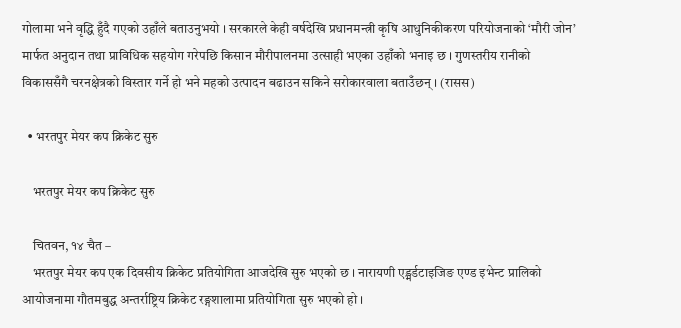गोलामा भने वृद्धि हुँदै गएको उहाँले बताउनुभयो । सरकारले केही वर्षदेखि प्रधानमन्त्री कृषि आधुनिकीकरण परियोजनाको ‘मौरी जोन’ मार्फत अनुदान तथा प्राविधिक सहयोग गरेपछि किसान मौरीपालनमा उत्साही भएका उहाँको भनाइ छ । गुणस्तरीय रानीको विकाससँगै चरनक्षेत्रको विस्तार गर्ने हो भने महको उत्पादन बढाउन सकिने सरोकारवाला बताउँछन् । (रासस)

  • भरतपुर मेयर कप क्रिकेट सुरु

    भरतपुर मेयर कप क्रिकेट सुरु

    चितवन, १४ चैत –
    भरतपुर मेयर कप एक दिवसीय क्रिकेट प्रतियोगिता आजदेखि सुरु भएको छ । नारायणी एड्भर्डटाइजिङ एण्ड इभेन्ट प्रालिको आयोजनामा गौतमबुद्ध अन्तर्राष्ट्रिय क्रिकेट रङ्गशालामा प्रतियोगिता सुरु भएको हो ।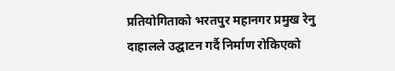प्रतियोगिताको भरतपुर महानगर प्रमुख रेनु दाहालले उद्घाटन गर्दै निर्माण रोकिएको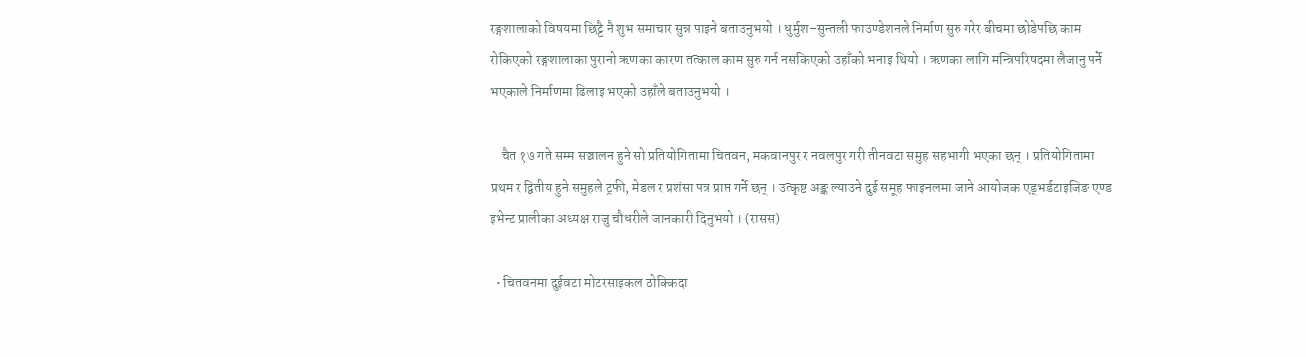रङ्गशालाको विषयमा छिट्टै नै शुभ समाचार सुन्न पाइने बताउनुभयो । धुर्मुश–सुन्तली फाउण्डेशनले निर्माण सुरु गरेर बीचमा छोडेपछि काम रोकिएको रङ्गशालाका पुरानो ऋणका कारण तत्काल काम सुरु गर्न नसकिएको उहाँको भनाइ थियो । ऋणका लागि मन्त्रिपरिषदमा लैजानु पर्ने भएकाले निर्माणमा ढिलाइ भएको उहाँले बताउनुभयो ।

    चैत १७ गते सम्म सञ्चालन हुने सो प्रतियोगितामा चितवन, मकवानपुर र नवलपुर गरी तीनवटा समुह सहभागी भएका छन् । प्रतियोगितामा प्रथम र द्वितीय हुने समुहले ट्रफी, मेडल र प्रशंसा पत्र प्राप्त गर्ने छन् । उत्कृष्ट अङ्क ल्याउने दुई समूह फाइनलमा जाने आयोजक एड्भर्डटाइजिङ एण्ड इभेन्ट प्रालीका अध्यक्ष राजु चौधरीले जानकारी दिनुभयो । (रासस)

  • चितवनमा दुईवटा मोटरसाइकल ठोक्किदा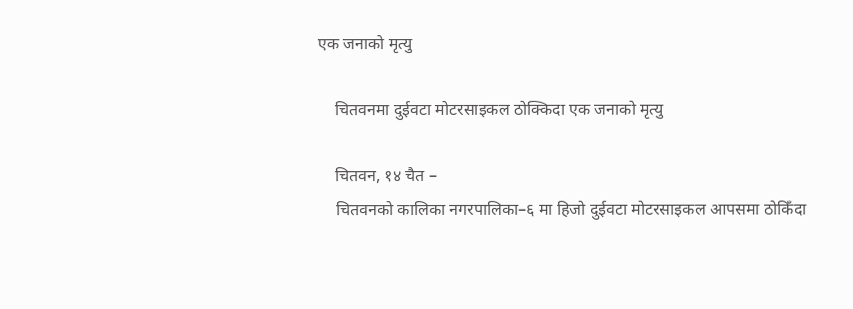एक जनाको मृत्यु

    चितवनमा दुईवटा मोटरसाइकल ठोक्किदा एक जनाको मृत्यु

    चितवन, १४ चैत –
    चितवनको कालिका नगरपालिका–६ मा हिजो दुईवटा मोटरसाइकल आपसमा ठोकिँदा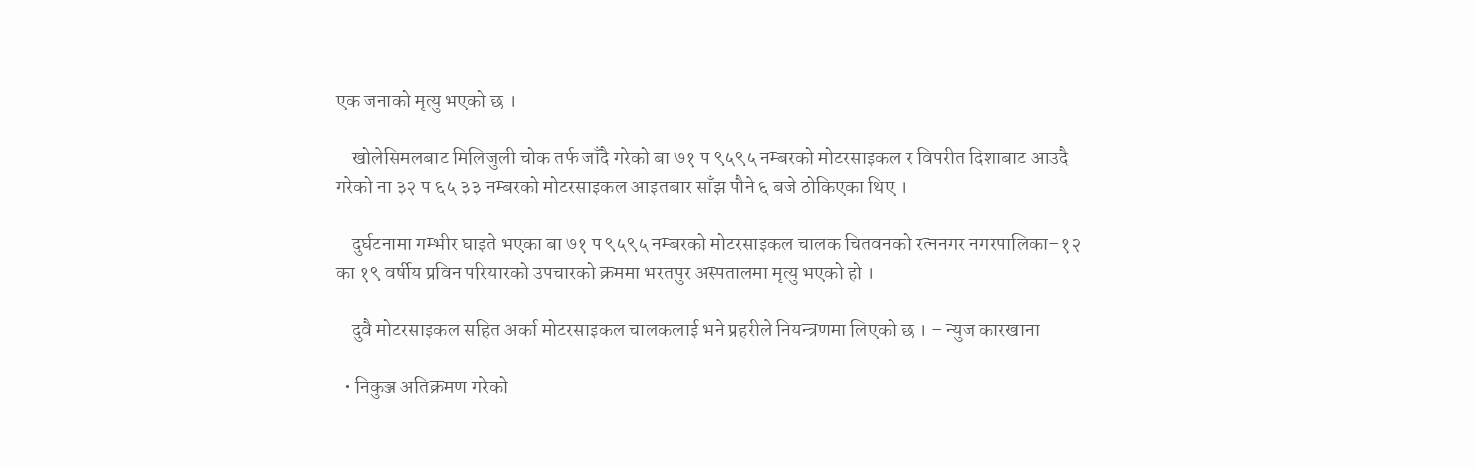एक जनाको मृत्यु भएको छ ।

    खोलेसिमलबाट मिलिजुली चोक तर्फ जाँदै गरेको बा ७१ प ९५९५ नम्बरको मोटरसाइकल र विपरीत दिशाबाट आउदै गरेको ना ३२ प ६५ ३३ नम्बरको मोटरसाइकल आइतबार साँझ पौने ६ बजे ठोकिएका थिए ।

    दुर्घटनामा गम्भीर घाइते भएका बा ७१ प ९५९५ नम्बरको मोटरसाइकल चालक चितवनको रत्ननगर नगरपालिका–१२ का १९ वर्षीय प्रविन परियारको उपचारको क्रममा भरतपुर अस्पतालमा मृत्यु भएको हो ।

    दुवै मोटरसाइकल सहित अर्का मोटरसाइकल चालकलाई भने प्रहरीले नियन्त्रणमा लिएको छ । – न्युज कारखाना

  • निकुञ्ज अतिक्रमण गरेको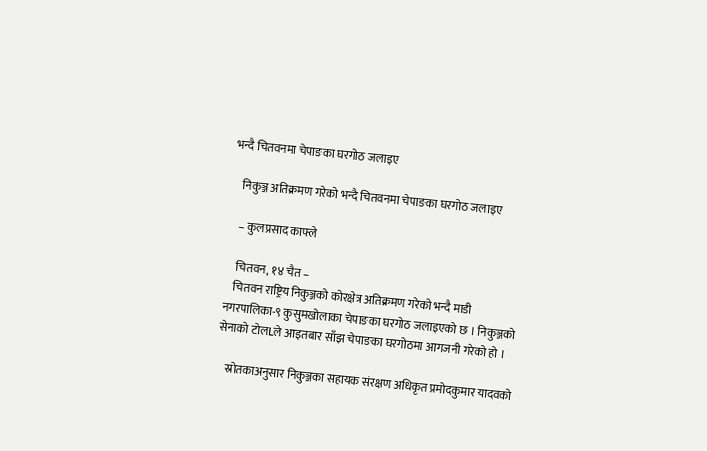भन्दै चितवनमा चेपाङका घरगोठ जलाइए

    निकुञ्ज अतिक्रमण गरेको भन्दै चितवनमा चेपाङका घरगोठ जलाइए

    – कुलप्रसाद काफ्ले

    चितवन, १४ चैत –
    चितवन राष्ट्रिय निकुञ्जको कोरक्षेत्र अतिक्रमण गरेको भन्दै माडी नगरपालिका-९ कुसुमखोलाका चेपाङका घरगोठ जलाइएको छ । निकुञ्जको सेनाको टोलLले आइतबार साँझ चेपाङका घरगोठमा आगजनी गरेको हो ।

    स्रोतकाअनुसार निकुञ्जका सहायक संरक्षण अधिकृत प्रमोदकुमार यादवको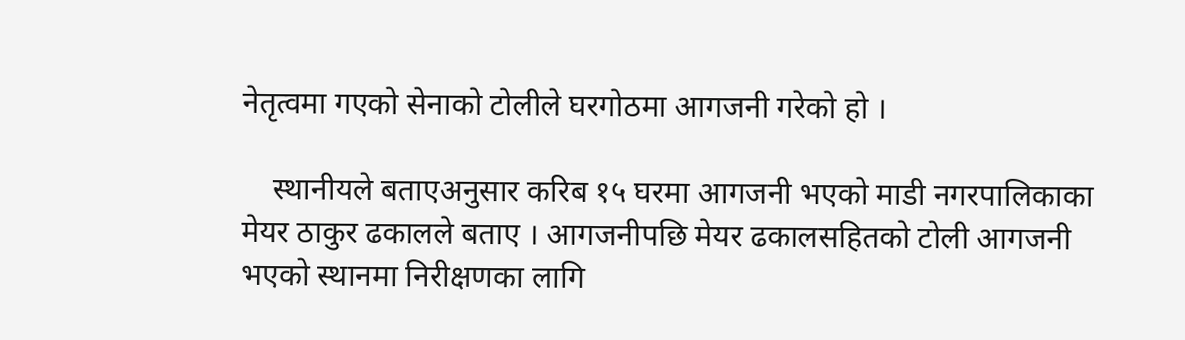नेतृत्वमा गएको सेनाको टोलीले घरगोठमा आगजनी गरेको हो ।

    स्थानीयले बताएअनुसार करिब १५ घरमा आगजनी भएको माडी नगरपालिकाका मेयर ठाकुर ढकालले बताए । आगजनीपछि मेयर ढकालसहितको टोली आगजनी भएको स्थानमा निरीक्षणका लागि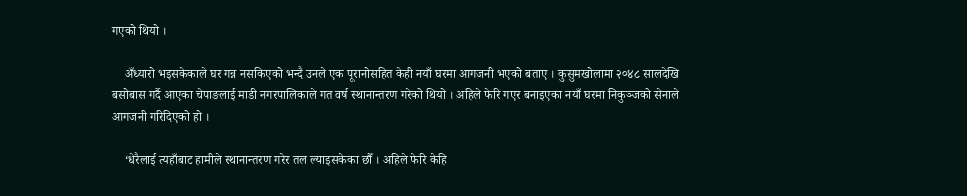गएको थियो ।

    अँध्यारो भइसकेकाले घर गन्न नसकिएको भन्दै उनले एक पूरानोसहित केही नयाँ घरमा आगजनी भएको बताए । कुसुमखोलामा २०४८ सालदेखि बसोबास गर्दै आएका चेपाङलाई माडी नगरपालिकाले गत वर्ष स्थानान्तरण गरेको थियो । अहिले फेरि गएर बनाइएका नयाँ घरमा निकुञ्जको सेनाले आगजनी गरिदिएको हो ।

    ‘धेरैलाई त्यहाँबाट हामीले स्थानान्तरण गरेर तल ल्याइसकेका छौँ । अहिले फेरि केहि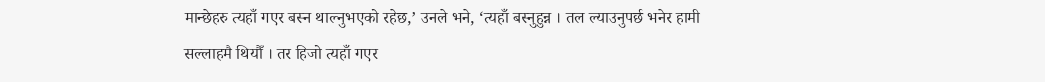मान्छेहरु त्यहाँ गएर बस्न थाल्नुभएको रहेछ,’ उनले भने, ‘त्यहाँ बस्नुहुन्न । तल ल्याउनुपर्छ भनेर हामी सल्लाहमै थियौँ । तर हिजो त्यहाँ गएर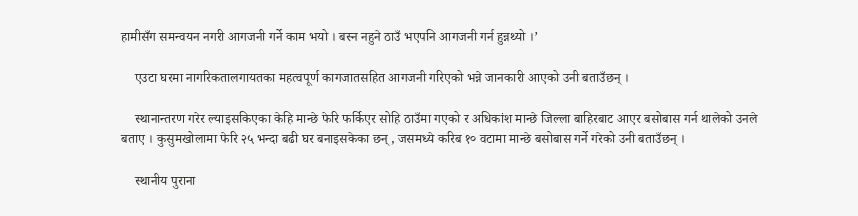हामीसँग समन्वयन नगरी आगजनी गर्ने काम भयो । बस्न नहुने ठाउँ भएपनि आगजनी गर्न हुन्नथ्यो ।’

    एउटा घरमा नागरिकतालगायतका महत्वपूर्ण कागजातसहित आगजनी गरिएको भन्ने जानकारी आएको उनी बताउँछन् ।

    स्थानान्तरण गरेर ल्याइसकिएका केहि मान्छे फेरि फर्किएर सोहि ठाउँमा गएको र अधिकांश मान्छे जिल्ला बाहिरबाट आएर बसोबास गर्न थालेको उनले बताए । कुसुमखोलामा फेरि २५ भन्दा बढी घर बनाइसकेका छन्, जसमध्ये करिब १० वटामा मान्छे बसोबास गर्ने गरेको उनी बताउँछन् ।

    स्थानीय पुराना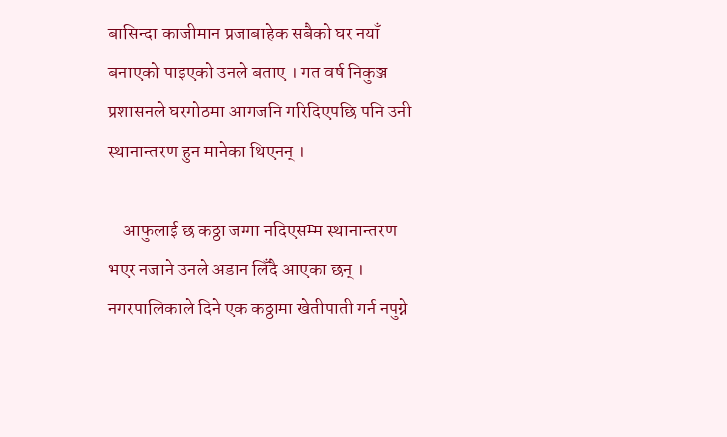बासिन्दा काजीमान प्रजाबाहेक सबैको घर नयाँ बनाएको पाइएको उनले बताए । गत वर्ष निकुञ्ज प्रशासनले घरगोठमा आगजनि गरिदिएपछि पनि उनी स्थानान्तरण हुन मानेका थिएनन् ।

    आफुलाई छ कठ्ठा जग्गा नदिएसम्म स्थानान्तरण भएर नजाने उनले अडान लिँदै आएका छन् । नगरपालिकाले दिने एक कठ्ठामा खेतीपाती गर्न नपुग्ने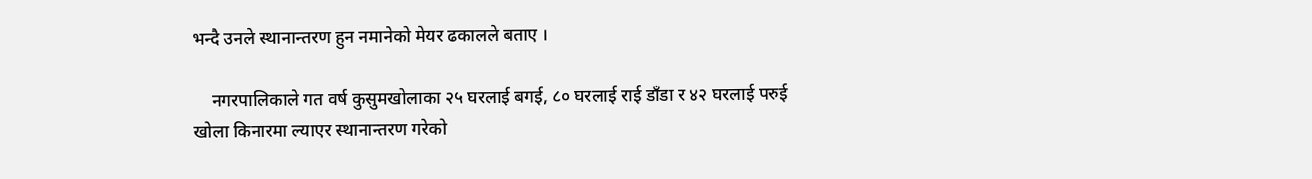भन्दै उनले स्थानान्तरण हुन नमानेको मेयर ढकालले बताए ।

    नगरपालिकाले गत वर्ष कुसुमखोलाका २५ घरलाई बगई, ८० घरलाई राई डाँडा र ४२ घरलाई परुई खोला किनारमा ल्याएर स्थानान्तरण गरेको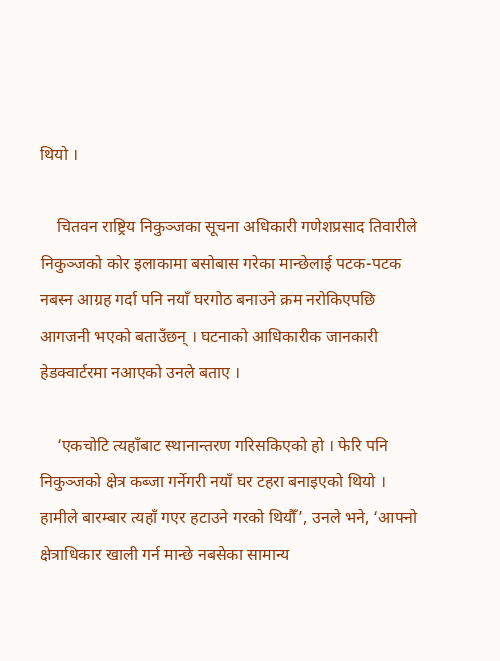थियो ।

    चितवन राष्ट्रिय निकुञ्जका सूचना अधिकारी गणेशप्रसाद तिवारीले निकुञ्जको कोर इलाकामा बसोबास गरेका मान्छेलाई पटक-पटक नबस्न आग्रह गर्दा पनि नयाँ घरगोठ बनाउने क्रम नरोकिएपछि आगजनी भएको बताउँछन् । घटनाको आधिकारीक जानकारी हेडक्वार्टरमा नआएको उनले बताए ।

    ‘एकचोटि त्यहाँबाट स्थानान्तरण गरिसकिएको हो । फेरि पनि निकुञ्जको क्षेत्र कब्जा गर्नेगरी नयाँ घर टहरा बनाइएको थियो । हामीले बारम्बार त्यहाँ गएर हटाउने गरको थियौँ’, उनले भने, ‘आफ्नो क्षेत्राधिकार खाली गर्न मान्छे नबसेका सामान्य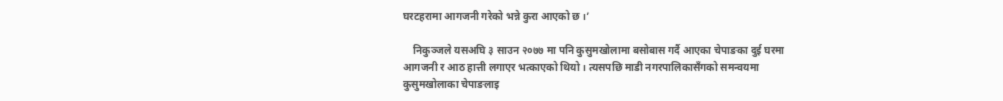घरटहरामा आगजनी गरेको भन्ने कुरा आएको छ ।’

    निकुञ्जले यसअघि ३ साउन २०७७ मा पनि कुसुमखोलामा बसोबास गर्दै आएका चेपाङका दुई घरमा आगजनी र आठ हात्ती लगाएर भत्काएको थियो । त्यसपछि माडी नगरपालिकासँगको समन्वयमा कुसुमखोलाका चेपाङलाइ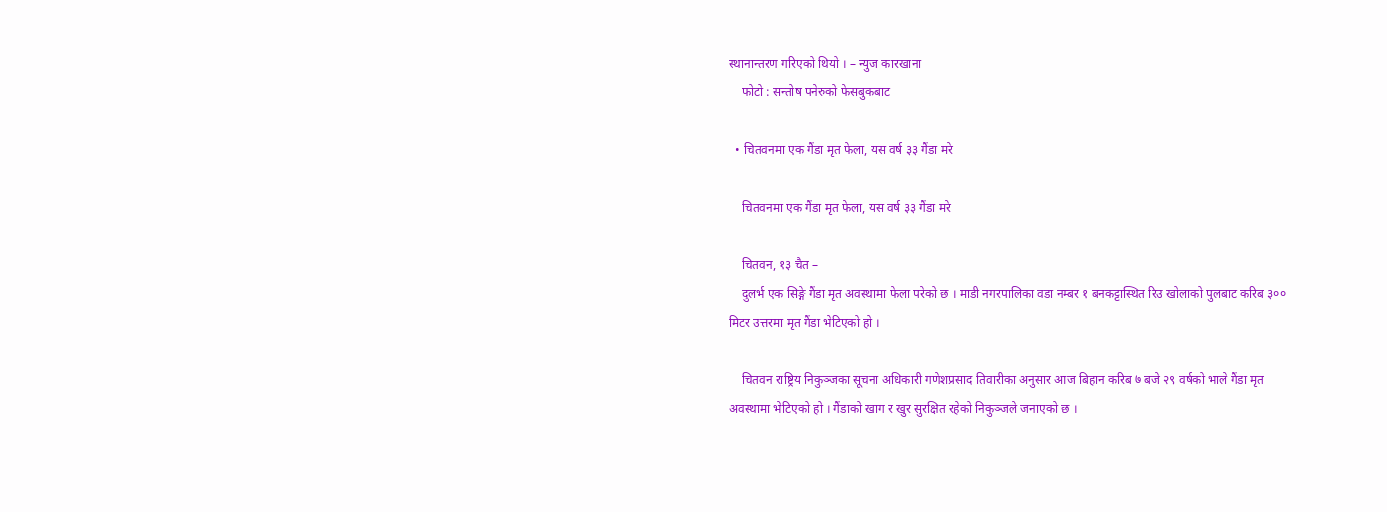स्थानान्तरण गरिएको थियो । – न्युज कारखाना
    फोटो : सन्तोष पनेरुको फेसबुकबाट

  • चितवनमा एक गैंडा मृत फेला, यस वर्ष ३३ गैंडा मरे

    चितवनमा एक गैंडा मृत फेला, यस वर्ष ३३ गैंडा मरे

    चितवन, १३ चैत –
    दुलर्भ एक सिङ्गे गैंडा मृत अवस्थामा फेला परेको छ । माडी नगरपालिका वडा नम्बर १ बनकट्टास्थित रिउ खोलाको पुलबाट करिब ३०० मिटर उत्तरमा मृत गैंडा भेटिएको हो ।

    चितवन राष्ट्रिय निकुञ्जका सूचना अधिकारी गणेशप्रसाद तिवारीका अनुसार आज बिहान करिब ७ बजे २९ वर्षको भाले गैंडा मृत अवस्थामा भेटिएको हो । गैंडाको खाग र खुर सुरक्षित रहेको निकुञ्जले जनाएको छ ।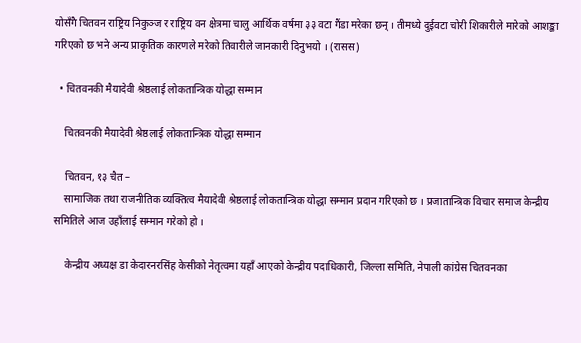योसँगै चितवन राष्ट्रिय निकुञ्ज र राष्ट्रिय वन क्षेत्रमा चालु आर्थिक वर्षमा ३३ वटा गैंडा मरेका छन् । तीमध्ये दुईवटा चोरी शिकारीले मारेको आशङ्का गरिएको छ भने अन्य प्राकृतिक कारणले मरेको तिवारीले जानकारी दिनुभयो । (रासस)

  • चितवनकी मैयादेवी श्रेष्ठलाई लोकतान्त्रिक योद्धा सम्मान

    चितवनकी मैयादेवी श्रेष्ठलाई लोकतान्त्रिक योद्धा सम्मान

    चितवन, १३ चैत –
    सामाजिक तथा राजनीतिक व्यक्तित्व मैयादेवी श्रेष्ठलाई लोकतान्त्रिक योद्धा सम्मान प्रदान गरिएको छ । प्रजातान्त्रिक विचार समाज केन्द्रीय समितिले आज उहाँलाई सम्मान गरेको हो ।

    केन्द्रीय अध्यक्ष डा केदारनरसिंह केसीको नेतृत्वमा यहाँ आएको केन्द्रीय पदाधिकारी, जिल्ला समिति, नेपाली कांग्रेस चितवनका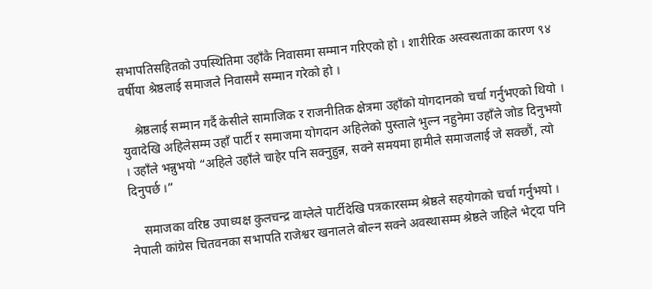सभापतिसहितको उपस्थितिमा उहाँकै निवासमा सम्मान गरिएको हो । शारीरिक अस्वस्थताका कारण ९४ वर्षीया श्रेष्ठलाई समाजले निवासमै सम्मान गरेको हो ।

    श्रेष्ठलाई सम्मान गर्दै केसीले सामाजिक र राजनीतिक क्षेत्रमा उहाँको योगदानको चर्चा गर्नुभएको थियो । युवादेखि अहिलेसम्म उहाँ पार्टी र समाजमा योगदान अहिलेको पुस्ताले भुल्न नहुनेमा उहाँले जोड दिनुभयो । उहाँले भन्नुभयो “अहिले उहाँले चाहेर पनि सक्नुहुन्न, सक्ने समयमा हामीले समाजलाई जे सक्छौं, त्यो दिनुपर्छ ।”

    समाजका वरिष्ठ उपाध्यक्ष कुलचन्द्र वाग्लेले पार्टीदेखि पत्रकारसम्म श्रेष्ठले सहयोगको चर्चा गर्नुभयो । नेपाली कांग्रेस चितवनका सभापति राजेश्वर खनालले बोल्न सक्ने अवस्थासम्म श्रेष्ठले जहिले भेट्दा पनि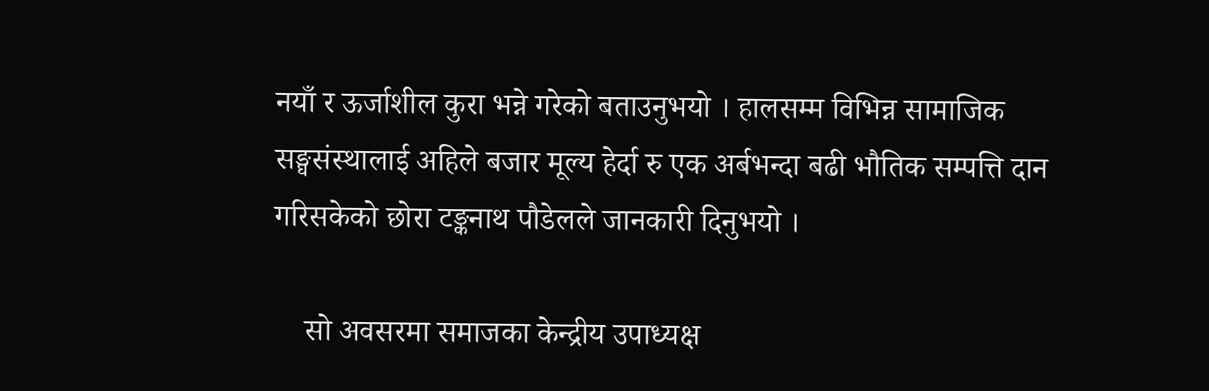नयाँ र ऊर्जाशील कुरा भन्ने गरेको बताउनुभयो । हालसम्म विभिन्न सामाजिक सङ्घसंस्थालाई अहिले बजार मूल्य हेर्दा रु एक अर्बभन्दा बढी भौतिक सम्पत्ति दान गरिसकेको छोरा टङ्कनाथ पौडेलले जानकारी दिनुभयो ।

    सो अवसरमा समाजका केन्द्रीय उपाध्यक्ष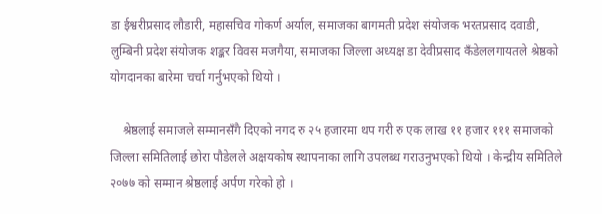डा ईश्वरीप्रसाद लौडारी, महासचिव गोकर्ण अर्याल, समाजका बागमती प्रदेश संयोजक भरतप्रसाद दवाडी, लुम्बिनी प्रदेश संयोजक शङ्कर विवस मजगैया, समाजका जिल्ला अध्यक्ष डा देवीप्रसाद कँडेललगायतले श्रेष्ठको योगदानका बारेमा चर्चा गर्नुभएको थियो ।

    श्रेष्ठलाई समाजले सम्मानसँगै दिएको नगद रु २५ हजारमा थप गरी रु एक लाख ११ हजार १११ समाजको जिल्ला समितिलाई छोरा पौडेलले अक्षयकोष स्थापनाका लागि उपलब्ध गराउनुभएको थियो । केन्द्रीय समितिले २०७७ को सम्मान श्रेष्ठलाई अर्पण गरेको हो ।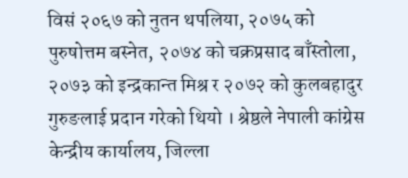विसं २०६७ को नुतन थपलिया, २०७५ को पुरुषोत्तम बस्नेत, २०७४ को चक्रप्रसाद बाँस्तोला, २०७३ को इन्द्रकान्त मिश्र र २०७२ को कुलबहादुर गुरुङलाई प्रदान गरेको थियो । श्रेष्ठले नेपाली कांग्रेस केन्द्रीय कार्यालय, जिल्ला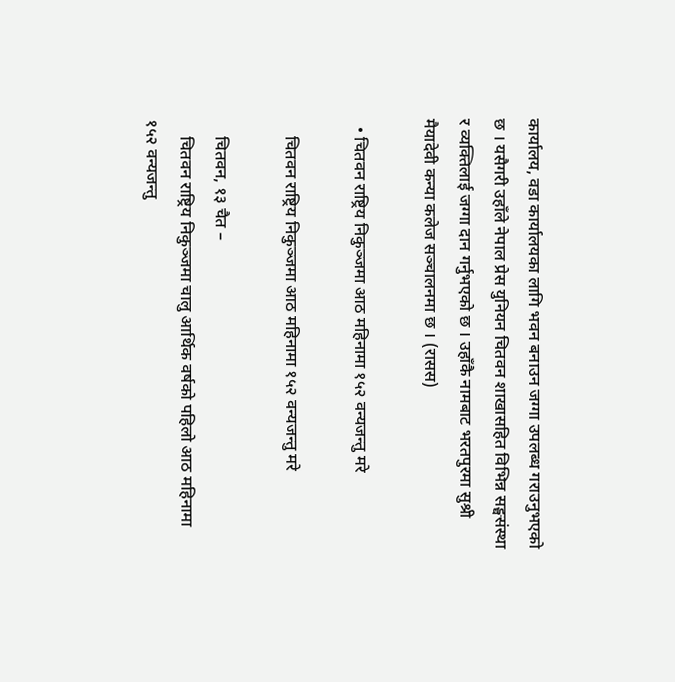कार्यालय, वडा कार्यालयका लागि भवन बनाउन जग्गा उपलब्ध गराउनुभएको छ । यसैगरी उहाँले नेपाल प्रेस युनियन चितवन शाखासहित विभिन्न सङ्घसंस्था र व्यक्तिलाई जग्गा दान गर्नुभएको छ । उहाँकै नामबाट भरतपुरमा सुश्री मैयादेवी कन्या कलेज सञ्चालनमा छ । (रासस)

  • चितवन राष्ट्रिय निकुञ्जमा आठ महिनामा १५२ वन्यजन्तु मरे

    चितवन राष्ट्रिय निकुञ्जमा आठ महिनामा १५२ वन्यजन्तु मरे

    चितवन, १३ चैत –
    चितवन राष्ट्रिय निकुञ्जमा चालु आर्थिक वर्षको पहिलो आठ महिनामा १५२ वन्यजन्तु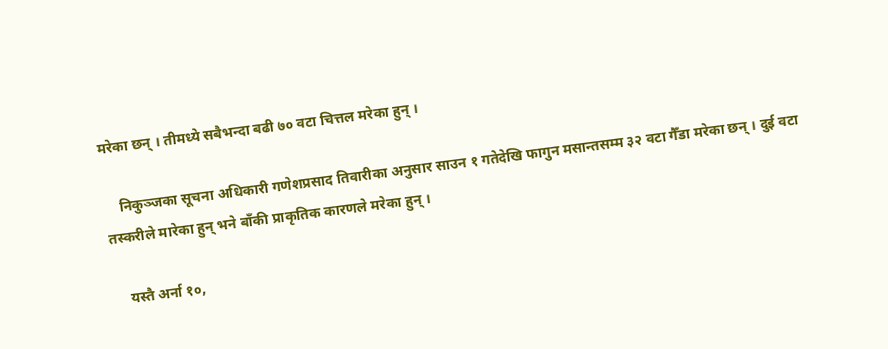मरेका छन् । तीमध्ये सबैभन्दा बढी ७० वटा चित्तल मरेका हुन् ।

    निकुञ्जका सूचना अधिकारी गणेशप्रसाद तिवारीका अनुसार साउन १ गतेदेखि फागुन मसान्तसम्म ३२ वटा गैँडा मरेका छन् । दुई वटा तस्करीले मारेका हुन् भने बाँकी प्राकृतिक कारणले मरेका हुन् ।

    यस्तै अर्ना १०,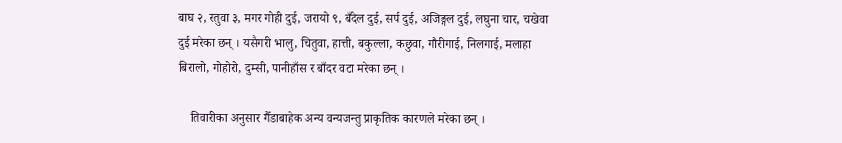बाघ २, रतुवा ३, मगर गोही दुई, जरायो ९, बँदेल दुई, सर्प दुई, अजिङ्गल दुई, लघुना चार, चखेवा दुई मरेका छन् । यसैगरी भालु, चितुवा, हात्ती, बकुल्ला, कछुवा, गौरीगाई, निलगाई, मलाहा बिरालो, गोहोरो, दुम्सी, पानीहाँस र बाँदर वटा मरेका छन् ।

    तिवारीका अनुसार गैँडाबाहेक अन्य वन्यजन्तु प्राकृतिक कारणले मरेका छन् ।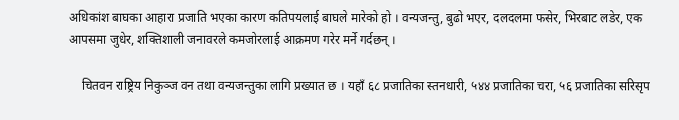अधिकांश बाघका आहारा प्रजाति भएका कारण कतिपयलाई बाघले मारेको हो । वन्यजन्तु, बुढो भएर, दलदलमा फसेर, भिरबाट लडेर, एक आपसमा जुधेर, शक्तिशाली जनावरले कमजोरलाई आक्रमण गरेर मर्ने गर्दछन् ।

    चितवन राष्ट्रिय निकुञ्ज वन तथा वन्यजन्तुका लागि प्रख्यात छ । यहाँ ६८ प्रजातिका स्तनधारी, ५४४ प्रजातिका चरा, ५६ प्रजातिका सरिसृप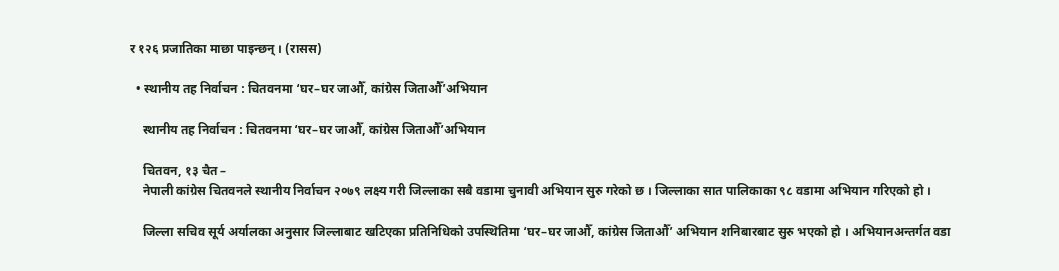र १२६ प्रजातिका माछा पाइन्छन् । (रासस)

  • स्थानीय तह निर्वाचन : चितवनमा ‘घर–घर जाऔँ, कांग्रेस जिताऔँ’अभियान

    स्थानीय तह निर्वाचन : चितवनमा ‘घर–घर जाऔँ, कांग्रेस जिताऔँ’अभियान

    चितवन, १३ चैत –
    नेपाली कांग्रेस चितवनले स्थानीय निर्वाचन २०७९ लक्ष्य गरी जिल्लाका सबै वडामा चुनावी अभियान सुरु गरेको छ । जिल्लाका सात पालिकाका ९८ वडामा अभियान गरिएको हो ।

    जिल्ला सचिव सूर्य अर्यालका अनुसार जिल्लाबाट खटिएका प्रतिनिधिको उपस्थितिमा ‘घर–घर जाऔँ, कांग्रेस जिताऔँ’ अभियान शनिबारबाट सुरु भएको हो । अभियानअन्तर्गत वडा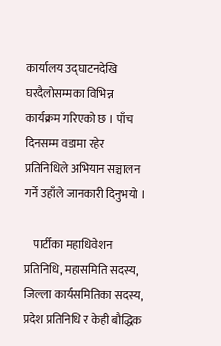कार्यालय उद्घाटनदेखि घरदैलोसम्मका विभिन्न कार्यक्रम गरिएको छ । पाँच दिनसम्म वडामा रहेर प्रतिनिधिले अभियान सञ्चालन गर्ने उहाँले जानकारी दिनुभयो ।

    पार्टीका महाधिवेशन प्रतिनिधि, महासमिति सदस्य, जिल्ला कार्यसमितिका सदस्य, प्रदेश प्रतिनिधि र केही बौद्धिक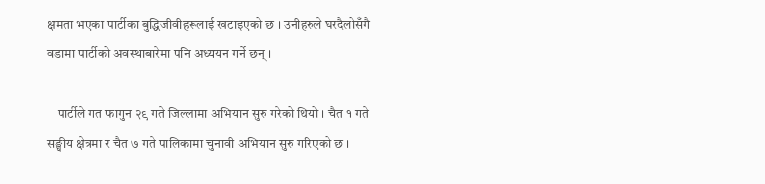क्षमता भएका पार्टीका बुद्धिजीवीहरूलाई खटाइएको छ । उनीहरुले घरदैलोसँगै वडामा पार्टीको अवस्थाबारेमा पनि अध्ययन गर्ने छन् ।

    पार्टीले गत फागुन २९ गते जिल्लामा अभियान सुरु गरेको थियो । चैत १ गते सङ्घीय क्षेत्रमा र चैत ७ गते पालिकामा चुनावी अभियान सुरु गरिएको छ ।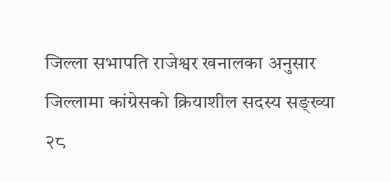जिल्ला सभापति राजेश्वर खनालका अनुसार जिल्लामा कांग्रेसको क्रियाशील सदस्य सङ्ख्या २८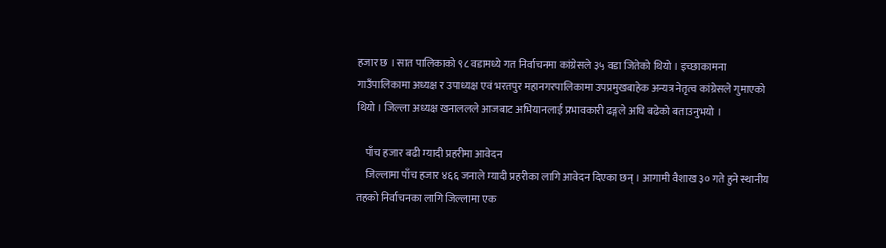हजार छ । सात पालिकाको ९८ वडामध्ये गत निर्वाचनमा कांग्रेसले ३५ वडा जितेको थियो । इच्छाकामना गाउँपालिकामा अध्यक्ष र उपाध्यक्ष एवं भरतपुर महानगरपालिकामा उपप्रमुखबाहेक अन्यत्र नेतृत्व कांग्रेसले गुमाएको थियो । जिल्ला अध्यक्ष खनाललले आजबाट अभियानलाई प्रभावकारी ढङ्गले अघि बढेको बताउनुभयो ।

    पाँच हजार बढी म्यादी प्रहरीमा आवेदन
    जिल्लामा पाँच हजार ४६६ जनाले म्यादी प्रहरीका लागि आवेदन दिएका छन् । आगामी वैशाख ३० गते हुने स्थानीय तहको निर्वाचनका लागि जिल्लामा एक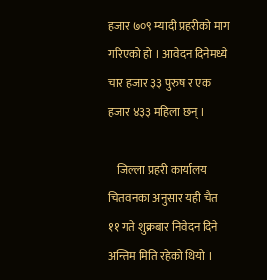हजार ७०९ म्यादी प्रहरीको माग गरिएको हो । आवेदन दिनेमध्ये चार हजार ३३ पुरुष र एक हजार ४३३ महिला छन् ।

    जिल्ला प्रहरी कार्यालय चितवनका अनुसार यही चैत ११ गते शुक्रबार निवेदन दिने अन्तिम मिति रहेको थियो ।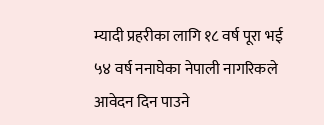म्यादी प्रहरीका लागि १८ वर्ष पूरा भई ५४ वर्ष ननाघेका नेपाली नागरिकले आवेदन दिन पाउने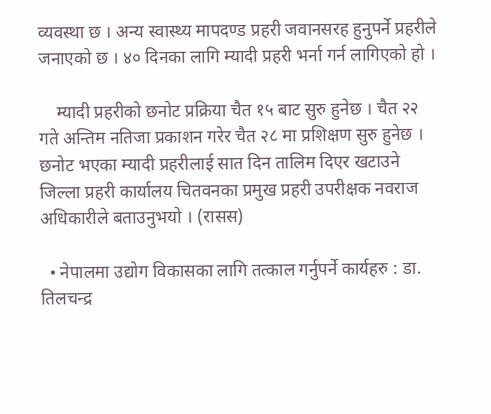व्यवस्था छ । अन्य स्वास्थ्य मापदण्ड प्रहरी जवानसरह हुनुपर्ने प्रहरीले जनाएको छ । ४० दिनका लागि म्यादी प्रहरी भर्ना गर्न लागिएको हो ।

    म्यादी प्रहरीको छनोट प्रक्रिया चैत १५ बाट सुरु हुनेछ । चैत २२ गते अन्तिम नतिजा प्रकाशन गरेर चैत २८ मा प्रशिक्षण सुरु हुनेछ । छनोट भएका म्यादी प्रहरीलाई सात दिन तालिम दिएर खटाउने जिल्ला प्रहरी कार्यालय चितवनका प्रमुख प्रहरी उपरीक्षक नवराज अधिकारीले बताउनुभयो । (रासस)

  • नेपालमा उद्योग विकासका लागि तत्काल गर्नुपर्ने कार्यहरु : डा. तिलचन्द्र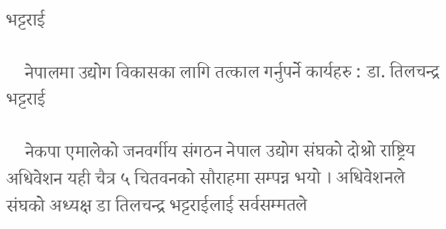भट्टराई

    नेपालमा उद्योग विकासका लागि तत्काल गर्नुपर्ने कार्यहरु : डा. तिलचन्द्र भट्टराई

    नेकपा एमालेको जनवर्गीय संगठन नेपाल उद्योग संघको दोश्रो राष्ट्रिय अधिवेशन यही चैत्र ५ चितवनको सौराहमा सम्पन्न भयो । अधिवेशनले संघको अध्यक्ष डा तिलचन्द्र भट्टराईलाई सर्वसम्मतले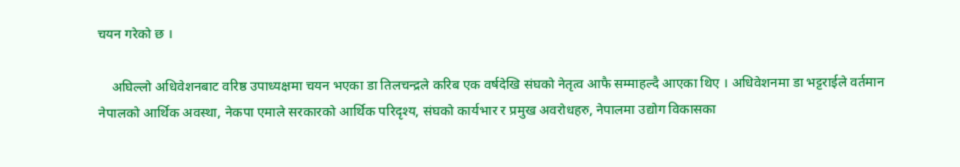चयन गरेको छ ।

    अघिल्लो अधिवेशनबाट वरिष्ठ उपाध्यक्षमा चयन भएका डा तिलचन्द्रले करिब एक वर्षदेखि संघको नेतृत्व आफै सम्माहल्दै आएका थिए । अधिवेशनमा डा भट्टराईले वर्तमान नेपालको आर्थिक अवस्था, नेकपा एमाले सरकारको आर्थिक परिदृश्य, संघको कार्यभार र प्रमुख अवरोधहरु, नेपालमा उद्योग विकासका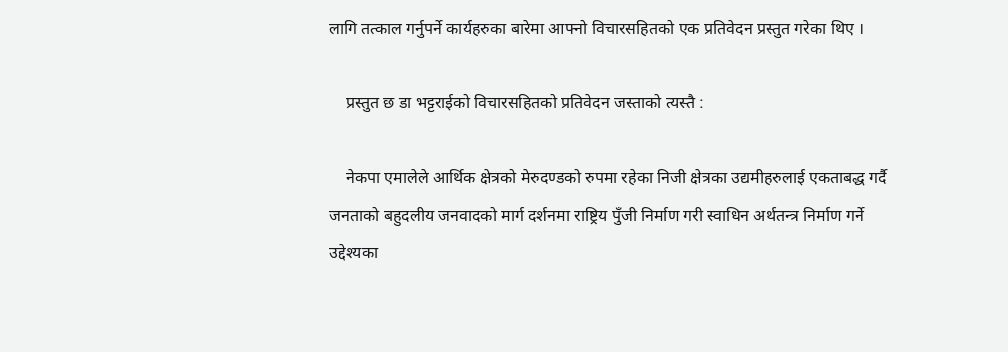लागि तत्काल गर्नुपर्ने कार्यहरुका बारेमा आफ्नो विचारसहितको एक प्रतिवेदन प्रस्तुत गरेका थिए ।

    प्रस्तुत छ डा भट्टराईको विचारसहितको प्रतिवेदन जस्ताको त्यस्तै :

    नेकपा एमालेले आर्थिक क्षेत्रको मेरुदण्डको रुपमा रहेका निजी क्षेत्रका उद्यमीहरुलाई एकताबद्ध गर्दै जनताको बहुदलीय जनवादको मार्ग दर्शनमा राष्ट्रिय पुँजी निर्माण गरी स्वाधिन अर्थतन्त्र निर्माण गर्ने उद्देश्यका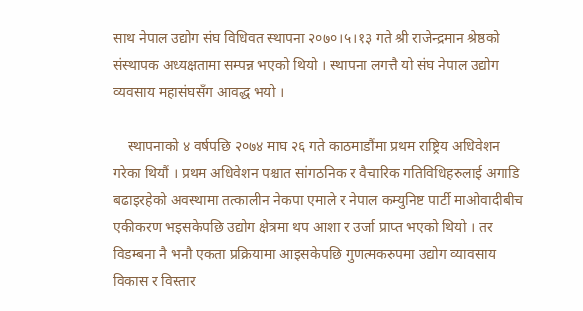साथ नेपाल उद्योग संघ विधिवत स्थापना २०७०।५।१३ गते श्री राजेन्द्रमान श्रेष्ठको संस्थापक अध्यक्षतामा सम्पन्न भएको थियो । स्थापना लगत्तै यो संघ नेपाल उद्योग व्यवसाय महासंघसँग आवद्ध भयो ।

    स्थापनाको ४ वर्षपछि २०७४ माघ २६ गते काठमाडौंमा प्रथम राष्ट्रिय अधिवेशन गरेका थियौं । प्रथम अधिवेशन पश्चात सांगठनिक र वैचारिक गतिविधिहरुलाई अगाडि बढाइरहेको अवस्थामा तत्कालीन नेकपा एमाले र नेपाल कम्युनिष्ट पार्टी माओवादीबीच एकीकरण भइसकेपछि उद्योग क्षेत्रमा थप आशा र उर्जा प्राप्त भएको थियो । तर विडम्बना नै भनौ एकता प्रक्रियामा आइसकेपछि गुणत्मकरुपमा उद्योग व्यावसाय विकास र विस्तार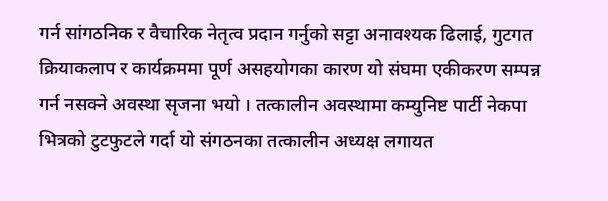गर्न सांगठनिक र वैचारिक नेतृत्व प्रदान गर्नुको सट्टा अनावश्यक ढिलाई, गुटगत क्रियाकलाप र कार्यक्रममा पूर्ण असहयोगका कारण यो संघमा एकीकरण सम्पन्न गर्न नसक्ने अवस्था सृजना भयो । तत्कालीन अवस्थामा कम्युनिष्ट पार्टी नेकपा भित्रको टुटफुटले गर्दा यो संगठनका तत्कालीन अध्यक्ष लगायत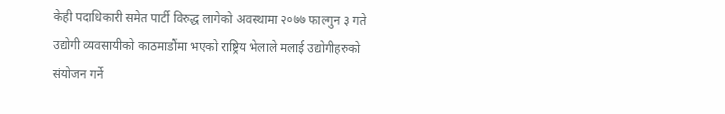केही पदाधिकारी समेत पार्टी विरुद्ध लागेको अवस्थामा २०७७ फाल्गुन ३ गते उद्योगी व्यवसायीको काठमाडौंमा भएको राष्ट्रिय भेलाले मलाई उद्योगीहरुको संयोजन गर्ने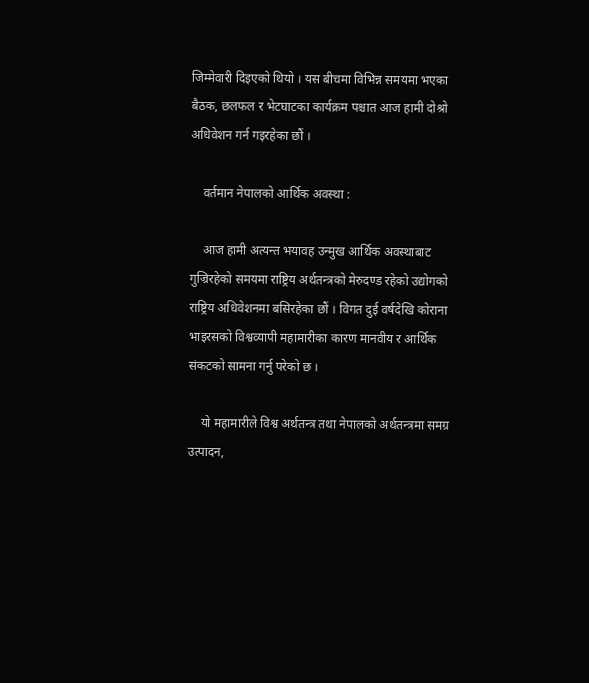जिम्मेवारी दिइएको थियो । यस बीचमा विभिन्न समयमा भएका बैठक, छलफल र भेटघाटका कार्यक्रम पश्चात आज हामी दोश्रो अधिवेशन गर्न गइरहेका छौं ।

    वर्तमान नेपालको आर्थिक अवस्था :

    आज हामी अत्यन्त भयावह उन्मुख आर्थिक अवस्थाबाट गुज्रिरहेको समयमा राष्ट्रिय अर्थतन्त्रको मेरुदण्ड रहेको उद्योगको राष्ट्रिय अधिवेशनमा बसिरहेका छौं । विगत दुई वर्षदेखि कोराना भाइरसको विश्वव्यापी महामारीका कारण मानवीय र आर्थिक संकटको सामना गर्नु परेको छ ।

    यो महामारीले विश्व अर्थतन्त्र तथा नेपालको अर्थतन्त्रमा समग्र उत्पादन,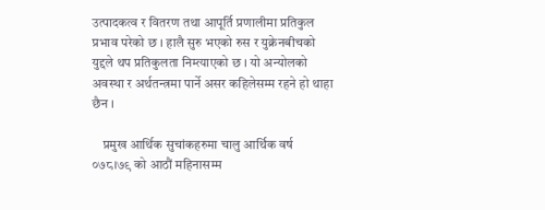उत्पादकत्व र वितरण तथा आपूर्ति प्रणालीमा प्रतिकुल प्रभाव परेको छ । हालै सुरु भएको रुस र युक्रेनबीचको युद्दले थप प्रतिकुलता निम्त्याएको छ । यो अन्योलको अवस्था र अर्थतन्त्रमा पार्ने असर कहिलेसम्म रहने हो थाहा छैन ।

    प्रमुख आर्थिक सुचांकहरुमा चालु आर्थिक वर्ष ०७८।७९ को आठौं महिनासम्म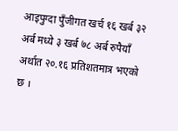आइपुग्दा पुँजीगत खर्च १६ खर्ब ३२ अर्ब मध्ये ३ खर्ब ७८ अर्ब रुपैयाँ अर्थात २०.१६ प्रतिशतमात्र भएको छ ।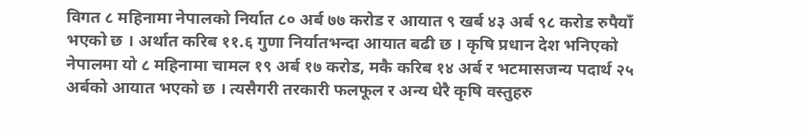विगत ८ महिनामा नेपालको निर्यात ८० अर्ब ७७ करोड र आयात ९ खर्ब ४३ अर्ब ९८ करोड रुपैयाँ भएको छ । अर्थात करिब ११.६ गुणा निर्यातभन्दा आयात बढी छ । कृषि प्रधान देश भनिएको नेपालमा यो ८ महिनामा चामल १९ अर्ब १७ करोड, मकै करिब १४ अर्ब र भटमासजन्य पदार्थ २५ अर्बको आयात भएको छ । त्यसैगरी तरकारी फलफूल र अन्य धेरै कृषि वस्तुहरु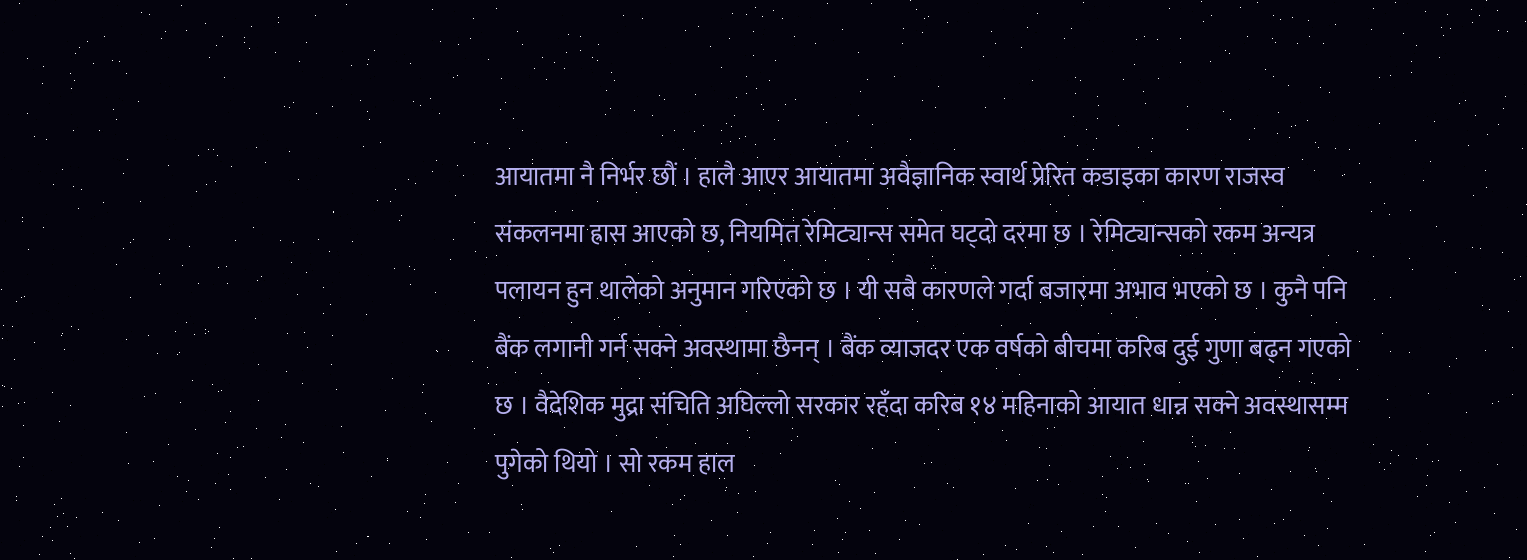आयातमा नै निर्भर छौं । हालै आएर आयातमा अवैज्ञानिक स्वार्थ प्रेरित कडाइका कारण राजस्व संकलनमा ह्रास आएको छ, नियमित रेमिट्यान्स समेत घट्दो दरमा छ । रेमिट्यान्सको रकम अन्यत्र पलायन हुन थालेको अनुमान गरिएको छ । यी सबै कारणले गर्दा बजारमा अभाव भएको छ । कुनै पनि बैंक लगानी गर्न सक्ने अवस्थामा छैनन् । बैंक व्याजदर एक वर्षको बीचमा करिब दुई गुणा बढ्न गएको छ । वैदेशिक मुद्रा संचिति अघिल्लो सरकार रहँदा करिब १४ महिनाको आयात धान्न सक्ने अवस्थासम्म पुगेको थियो । सो रकम हाल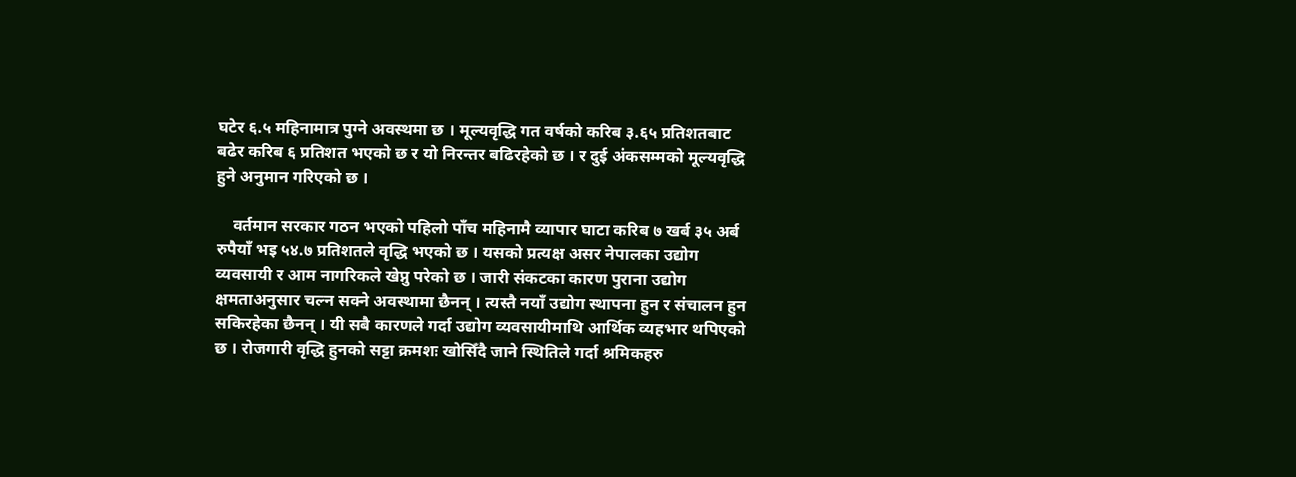घटेर ६.५ महिनामात्र पुग्ने अवस्थमा छ । मूल्यवृद्धि गत वर्षको करिब ३.६५ प्रतिशतबाट बढेर करिब ६ प्रतिशत भएको छ र यो निरन्तर बढिरहेको छ । र दुई अंकसम्मको मूल्यवृद्धि हुने अनुमान गरिएको छ ।

    वर्तमान सरकार गठन भएको पहिलो पाँच महिनामै व्यापार घाटा करिब ७ खर्ब ३५ अर्ब रुपैयाँ भइ ५४.७ प्रतिशतले वृद्धि भएको छ । यसको प्रत्यक्ष असर नेपालका उद्योग व्यवसायी र आम नागरिकले खेप्नु परेको छ । जारी संकटका कारण पुराना उद्योग क्षमताअनुसार चल्न सक्ने अवस्थामा छैनन् । त्यस्तै नयाँ उद्योग स्थापना हुन र संचालन हुन सकिरहेका छैनन् । यी सबै कारणले गर्दा उद्योग व्यवसायीमाथि आर्थिक व्यहभार थपिएको छ । रोजगारी वृद्धि हुनको सट्टा क्रमशः खोसिँदै जाने स्थितिले गर्दा श्रमिकहरु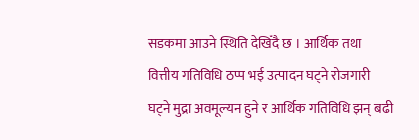सडकमा आउने स्थिति देखिँदै छ । आर्थिक तथा वित्तीय गतिविधि ठप्प भई उत्पादन घट्ने रोजगारी घट्ने मुद्रा अवमूल्यन हुने र आर्थिक गतिविधि झन् बढी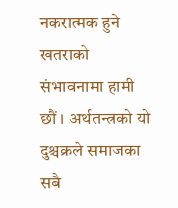नकरात्मक हुने खतराको संभावनामा हामी छौं । अर्थतन्त्रको यो दुश्चक्रले समाजका सबै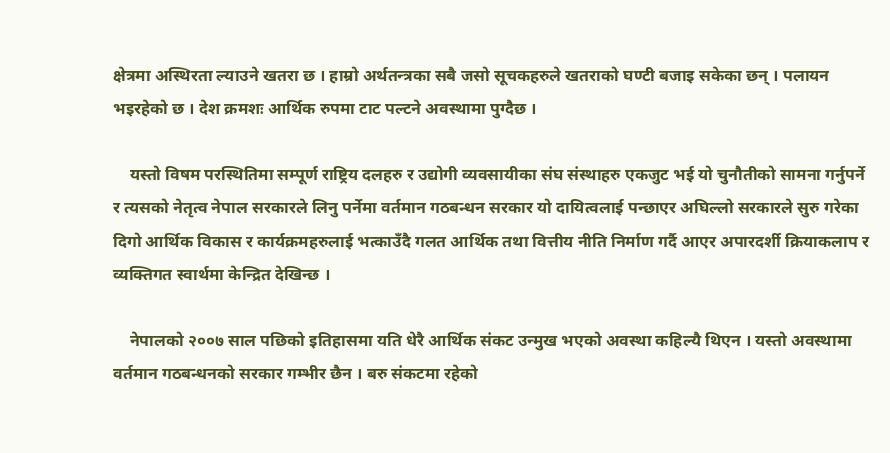क्षेत्रमा अस्थिरता ल्याउने खतरा छ । हाम्रो अर्थतन्त्रका सबै जसो सूचकहरुले खतराको घण्टी बजाइ सकेका छन् । पलायन भइरहेको छ । देश क्रमशः आर्थिक रुपमा टाट पल्टने अवस्थामा पुग्दैछ ।

    यस्तो विषम परस्थितिमा सम्पूर्ण राष्ट्रिय दलहरु र उद्योगी व्यवसायीका संघ संस्थाहरु एकजुट भई यो चुनौतीको सामना गर्नुपर्ने र त्यसको नेतृत्व नेपाल सरकारले लिनु पर्नेमा वर्तमान गठबन्धन सरकार यो दायित्वलाई पन्छाएर अघिल्लो सरकारले सुरु गरेका दिगो आर्थिक विकास र कार्यक्रमहरुलाई भत्काउँदै गलत आर्थिक तथा वित्तीय नीति निर्माण गर्दै आएर अपारदर्शी क्रियाकलाप र व्यक्तिगत स्वार्थमा केन्द्रित देखिन्छ ।

    नेपालको २००७ साल पछिको इतिहासमा यति धेरै आर्थिक संकट उन्मुख भएको अवस्था कहिल्यै थिएन । यस्तो अवस्थामा वर्तमान गठबन्धनको सरकार गम्भीर छैन । बरु संकटमा रहेको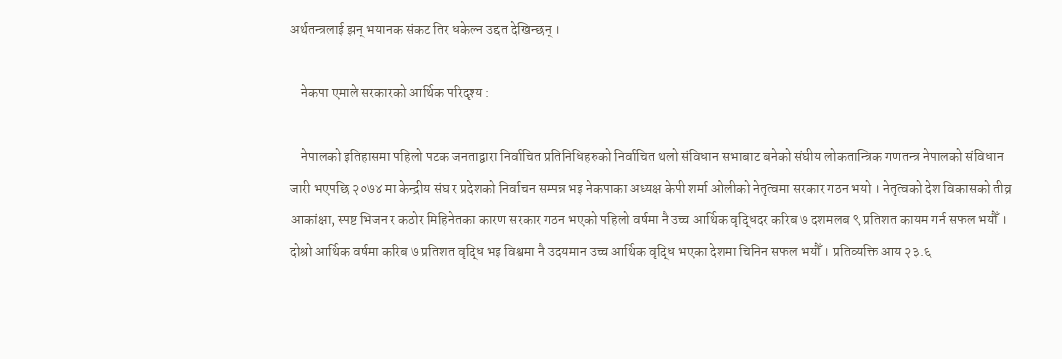अर्थतन्त्रलाई झन् भयानक संकट तिर धकेल्न उद्दत देखिन्छन् ।

    नेकपा एमाले सरकारको आर्थिक परिदृश्य :

    नेपालको इतिहासमा पहिलो पटक जनताद्वारा निर्वाचित प्रतिनिधिहरुको निर्वाचित थलो संविधान सभाबाट बनेको संघीय लोकतान्त्रिक गणतन्त्र नेपालको संविधान जारी भएपछि २०७४ मा केन्द्रीय संघ र प्रदेशको निर्वाचन सम्पन्न भइ नेकपाका अध्यक्ष केपी शर्मा ओलीको नेतृत्वमा सरकार गठन भयो । नेतृत्वको देश विकासको तीव्र आकांक्षा, स्पष्ट भिजन र कठोर मिहिनेतका कारण सरकार गठन भएको पहिलो वर्षमा नै उच्च आर्थिक वृद्धिदर करिब ७ दशमलब ९ प्रतिशत कायम गर्न सफल भयौँ । दोश्रो आर्थिक वर्षमा करिब ७ प्रतिशत वृद्धि भइ विश्वमा नै उदयमान उच्च आर्थिक वृद्धि भएका देशमा चिनिन सफल भयौँ । प्रतिव्यक्ति आय २३.६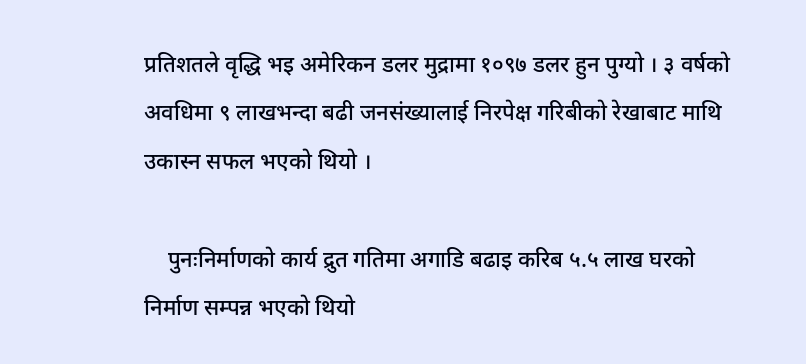प्रतिशतले वृद्धि भइ अमेरिकन डलर मुद्रामा १०९७ डलर हुन पुग्यो । ३ वर्षको अवधिमा ९ लाखभन्दा बढी जनसंख्यालाई निरपेक्ष गरिबीको रेखाबाट माथि उकास्न सफल भएको थियो ।

    पुनःनिर्माणको कार्य द्रुत गतिमा अगाडि बढाइ करिब ५.५ लाख घरको निर्माण सम्पन्न भएको थियो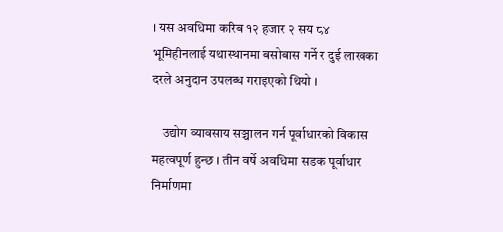। यस अवधिमा करिब १२ हजार २ सय ८४ भूमिहीनलाई यथास्थानमा बसोबास गर्ने र दुई लाखका दरले अनुदान उपलब्ध गराइएको थियो ।

    उद्योग व्यावसाय सञ्चालन गर्न पूर्वाधारको विकास महत्वपूर्ण हुन्छ । तीन वर्षे अवधिमा सडक पूर्वाधार निर्माणमा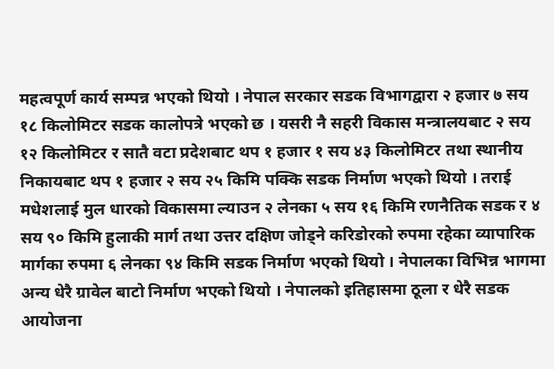महत्वपूर्ण कार्य सम्पन्न भएको थियो । नेपाल सरकार सडक विभागद्वारा २ हजार ७ सय १८ किलोमिटर सडक कालोपत्रे भएको छ । यसरी नै सहरी विकास मन्त्रालयबाट २ सय १२ किलोमिटर र सातै वटा प्रदेशबाट थप १ हजार १ सय ४३ किलोमिटर तथा स्थानीय निकायबाट थप १ हजार २ सय २५ किमि पक्कि सडक निर्माण भएको थियो । तराई मधेशलाई मुल धारको विकासमा ल्याउन २ लेनका ५ सय १६ किमि रणनैतिक सडक र ४ सय ९० किमि हुलाकी मार्ग तथा उत्तर दक्षिण जोड्ने करिडोरको रुपमा रहेका व्यापारिक मार्गका रुपमा ६ लेनका ९४ किमि सडक निर्माण भएको थियो । नेपालका विभिन्न भागमा अन्य धेरै ग्रावेल बाटो निर्माण भएको थियो । नेपालको इतिहासमा ठूला र धेरै सडक आयोजना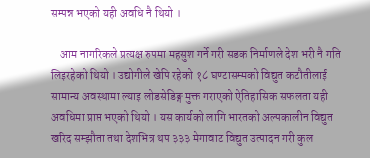सम्पन्न भएको यही अवधि नै थियो ।

    आम नागरिकले प्रत्यक्ष रुपमा महसुश गर्ने गरी सडक निर्माणले देश भरी नै गति लिइरहेको थियो । उद्योगीले खेपि रहेको १८ घण्टासम्मको विद्युत कटौतीलाई सामान्य अवस्थामा ल्याइ लोडसेडिङ्ग मुक्त गराएको ऐतिहासिक सफलता यही अवधिमा प्राप्त भएको थियो । यस कार्यको लागि भारतको अल्पकालीन विद्युत खरिद सम्झौता तथा देशभित्र थप ३३३ मेगावाट विद्युत उत्पादन गरी कुल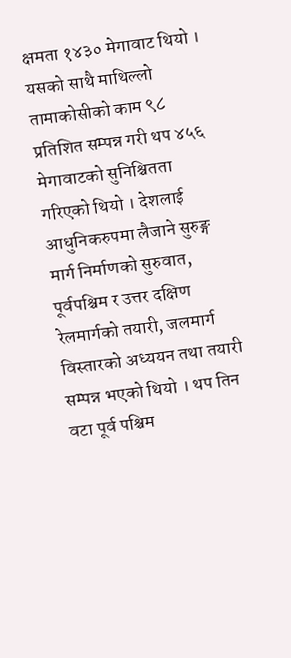क्षमता १४३० मेगावाट थियो । यसको साथै माथिल्लो तामाकोसीको काम ९८ प्रतिशित सम्पन्न गरी थप ४५६ मेगावाटको सुनिश्चितता गरिएको थियो । देशलाई आधुनिकरुपमा लैजाने सुरुङ्ग मार्ग निर्माणको सुरुवात, पूर्वपश्चिम र उत्तर दक्षिण रेलमार्गको तयारी, जलमार्ग विस्तारको अध्ययन तथा तयारी सम्पन्न भएको थियो । थप तिन वटा पूर्व पश्चिम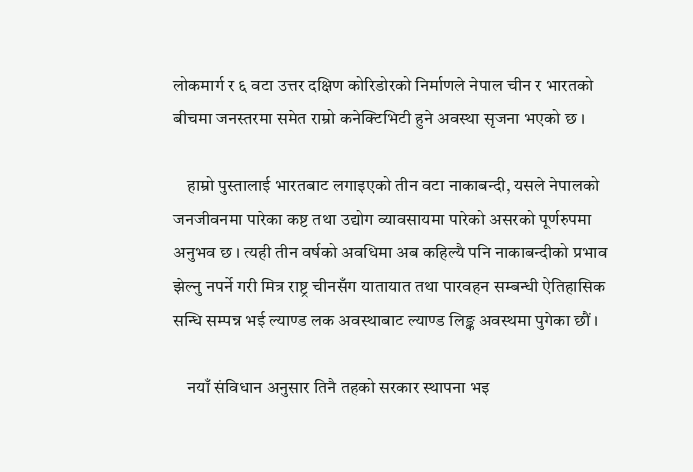लोकमार्ग र ६ वटा उत्तर दक्षिण कोरिडोरको निर्माणले नेपाल चीन र भारतको बीचमा जनस्तरमा समेत राम्रो कनेक्टिभिटी हुने अवस्था सृजना भएको छ ।

    हाम्रो पुस्तालाई भारतबाट लगाइएको तीन वटा नाकाबन्दी, यसले नेपालको जनजीवनमा पारेका कष्ट तथा उद्योग व्यावसायमा पारेको असरको पूर्णरुपमा अनुभव छ । त्यही तीन वर्षको अवधिमा अब कहिल्यै पनि नाकाबन्दीको प्रभाव झेल्नु नपर्ने गरी मित्र राष्ट्र चीनसँग यातायात तथा पारवहन सम्बन्धी ऐतिहासिक सन्धि सम्पन्न भई ल्याण्ड लक अवस्थाबाट ल्याण्ड लिङ्क अवस्थमा पुगेका छौं ।

    नयाँ संविधान अनुसार तिनै तहको सरकार स्थापना भइ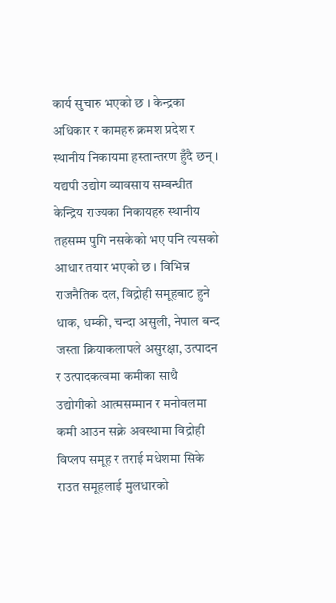कार्य सुचारु भएको छ । केन्द्रका अधिकार र कामहरु क्रमश प्रदेश र स्थानीय निकायमा हस्तान्तरण हुँदै छन् । यद्यपी उद्योग व्यावसाय सम्बन्धीत केन्द्रिय राज्यका निकायहरु स्थानीय तहसम्म पुगि नसकेको भए पनि त्यसको आधार तयार भएको छ । विभिन्न राजनैतिक दल, विद्रोही समूहबाट हुने धाक, धम्की, चन्दा असुली, नेपाल बन्द जस्ता क्रियाकलापले असुरक्षा, उत्पादन र उत्पादकत्वमा कमीका साथै उद्योगीको आत्मसम्मान र मनोवलमा कमी आउन सक्ने अवस्थामा विद्रोही विप्लप समूह र तराई मधेशमा सिके राउत समूहलाई मुलधारको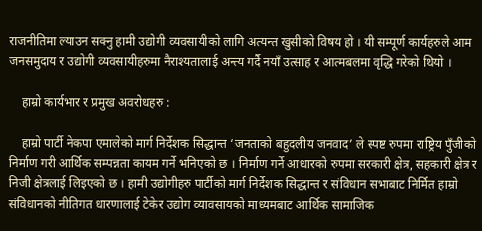राजनीतिमा ल्याउन सक्नु हामी उद्योगी व्यवसायीको लागि अत्यन्त खुसीको विषय हो । यी सम्पूर्ण कार्यहरुले आम जनसमुदाय र उद्योगी व्यवसायीहरुमा नैराश्यतालाई अन्त्य गर्दै नयाँ उत्साह र आत्मबलमा वृद्धि गरेको थियो ।

    हाम्रो कार्यभार र प्रमुख अवरोधहरु :

    हाम्रो पार्टी नेकपा एमालेको मार्ग निर्देशक सिद्धान्त ‘जनताको बहुदलीय जनवाद’ ले स्पष्ट रुपमा राष्ट्रिय पुँजीको निर्माण गरी आर्थिक सम्पन्नता कायम गर्ने भनिएको छ । निर्माण गर्ने आधारको रुपमा सरकारी क्षेत्र, सहकारी क्षेत्र र निजी क्षेत्रलाई लिइएको छ । हामी उद्योगीहरु पार्टीको मार्ग निर्देशक सिद्धान्त र संविधान सभाबाट निर्मित हाम्रो संविधानको नीतिगत धारणालाई टेकेर उद्योग व्यावसायको माध्यमबाट आर्थिक सामाजिक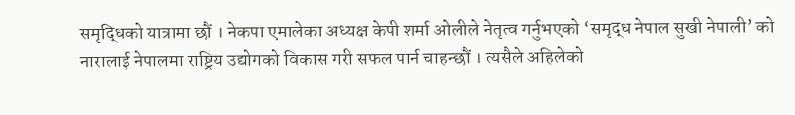समृद्धिको यात्रामा छौं । नेकपा एमालेका अध्यक्ष केपी शर्मा ओलीले नेतृत्व गर्नुभएको ‘समृद्ध नेपाल सुखी नेपाली’ को नारालाई नेपालमा राष्ट्रिय उद्योगको विकास गरी सफल पार्न चाहन्छौं । त्यसैले अहिलेको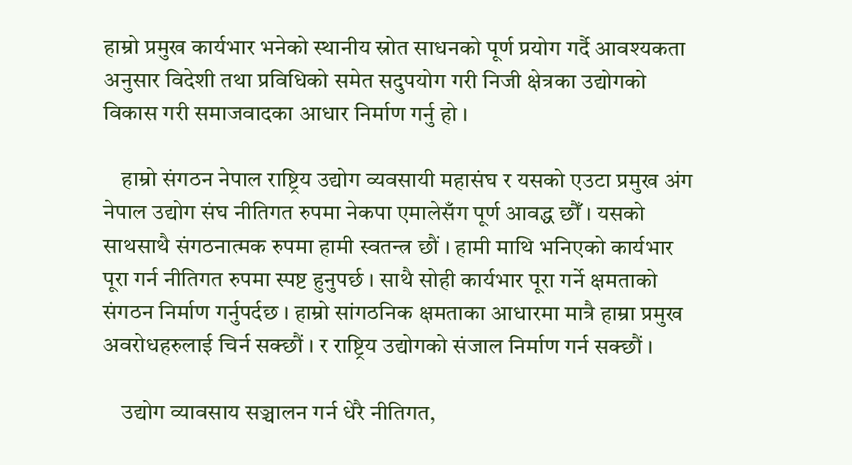हाम्रो प्रमुख कार्यभार भनेको स्थानीय स्रोत साधनको पूर्ण प्रयोग गर्दै आवश्यकता अनुसार विदेशी तथा प्रविधिको समेत सदुपयोग गरी निजी क्षेत्रका उद्योगको विकास गरी समाजवादका आधार निर्माण गर्नु हो ।

    हाम्रो संगठन नेपाल राष्ट्रिय उद्योग व्यवसायी महासंघ र यसको एउटा प्रमुख अंग नेपाल उद्योग संघ नीतिगत रुपमा नेकपा एमालेसँग पूर्ण आवद्ध छौँ । यसको साथसाथै संगठनात्मक रुपमा हामी स्वतन्त्र छौं । हामी माथि भनिएको कार्यभार पूरा गर्न नीतिगत रुपमा स्पष्ट हुनुपर्छ । साथै सोही कार्यभार पूरा गर्ने क्षमताको संगठन निर्माण गर्नुपर्दछ । हाम्रो सांगठनिक क्षमताका आधारमा मात्रै हाम्रा प्रमुख अवरोधहरुलाई चिर्न सक्छौं । र राष्ट्रिय उद्योगको संजाल निर्माण गर्न सक्छौं ।

    उद्योग व्यावसाय सञ्चालन गर्न धेरै नीतिगत,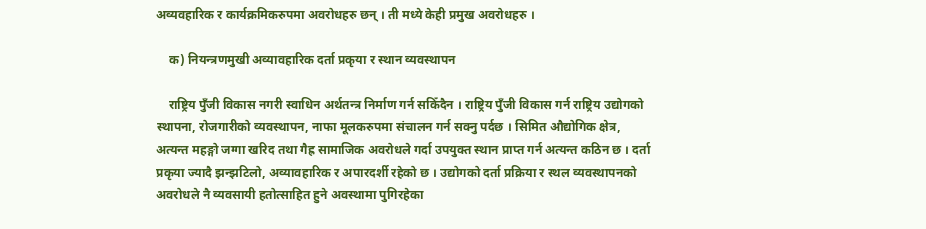अव्यवहारिक र कार्यक्रमिकरुपमा अवरोधहरु छन् । ती मध्ये केही प्रमुख अवरोधहरु ।

    क) नियन्त्रणमुखी अव्यावहारिक दर्ता प्रकृया र स्थान व्यवस्थापन

    राष्ट्रिय पुँजी विकास नगरी स्वाधिन अर्थतन्त्र निर्माण गर्न सकिँदैन । राष्ट्रिय पुँजी विकास गर्न राष्ट्रिय उद्योगको स्थापना, रोजगारीको व्यवस्थापन, नाफा मूलकरुपमा संचालन गर्न सक्नु पर्दछ । सिमित औद्योगिक क्षेत्र, अत्यन्त महङ्गो जग्गा खरिद तथा गैह्र सामाजिक अवरोधले गर्दा उपयुक्त स्थान प्राप्त गर्न अत्यन्त कठिन छ । दर्ता प्रकृया ज्यादै झन्झटिलो, अव्यावहारिक र अपारदर्शी रहेको छ । उद्योगको दर्ता प्रक्रिया र स्थल व्यवस्थापनको अवरोधले नै व्यवसायी हतोत्साहित हुने अवस्थामा पुगिरहेका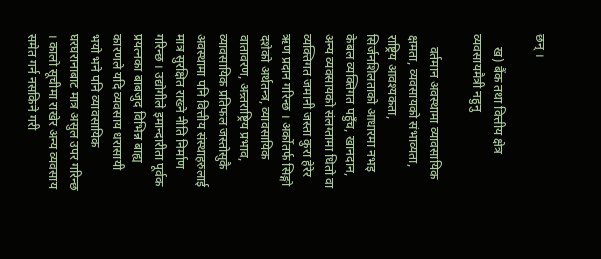छन् ।

    ख) बैंक तथा वित्तीय क्षेत्र व्यवसायमैत्री नहुनु

    वर्तमान अवस्थामा व्यावसायिक क्षमता, व्यवसायको संभाव्यता, राष्ट्रिय आवश्यकता, सिर्जनशिलताको आधारमा नभइ केबल व्यक्तिगत पहुँच, खानदान, अन्य व्यवसायको संलग्तामा धितो वा व्यक्तिगत जमानी जस्ता कुरा हेरेर ऋण प्रदान गरिन्छ । अर्कोतर्फ सिङ्गो दशेको अर्थतन्त्र, व्यावसायिक वातावरण, अन्र्तराष्ट्रिय प्रभाव, व्यावसायिक प्रतिफल जस्तोसुकै अवस्थामा पनि वित्तीय संस्थाहरुलाई मात्र सुरक्षित राख्ने नीति निर्माण गरिन्छ । उद्योगीले इमान्दारीता पूर्वक प्रयत्नका बाबजुद विभिन्न बाह्य कारणले यदि व्यवसाय धरासायी भयो भने पनि व्यावसायिक घरघरानाबाट मात्र असुल उपर गरिन्छ । कालो सूचीमा राखेर अन्य व्यवसाय समेत गर्न नसकिने गरी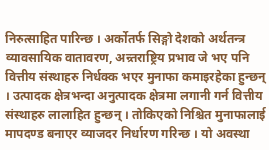निरुत्साहित पारिन्छ । अर्कोतर्फ सिङ्गो देशको अर्थतन्त्र व्यावसायिक वातावरण, अन्र्तराष्ट्रिय प्रभाव जे भए पनि वित्तीय संस्थाहरु निर्धक्क भएर मुनाफा कमाइरहेका हुन्छन् । उत्पादक क्षेत्रभन्दा अनुत्पादक क्षेत्रमा लगानी गर्न वित्तीय संस्थाहरु लालाहित हुन्छन् । तोकिएको निश्चित मुनाफालाई मापदण्ड बनाएर व्याजदर निर्धारण गरिन्छ । यो अवस्था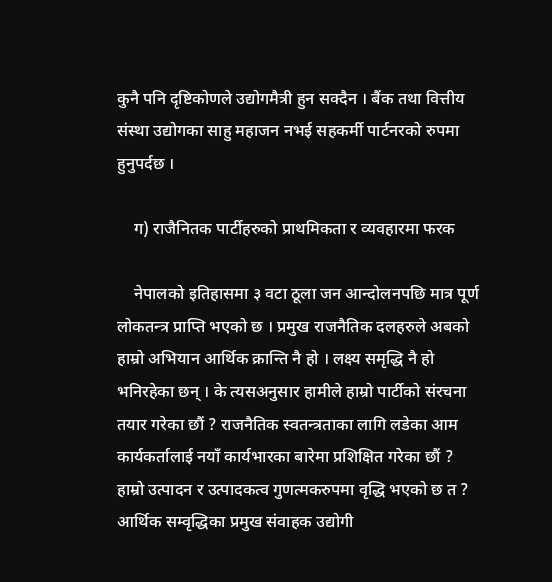कुनै पनि दृष्टिकोणले उद्योगमैत्री हुन सक्दैन । बैंक तथा वित्तीय संस्था उद्योगका साहु महाजन नभई सहकर्मी पार्टनरको रुपमा हुनुपर्दछ ।

    ग) राजैनितक पार्टीहरुको प्राथमिकता र व्यवहारमा फरक

    नेपालको इतिहासमा ३ वटा ठूला जन आन्दोलनपछि मात्र पूर्ण लोकतन्त्र प्राप्ति भएको छ । प्रमुख राजनैतिक दलहरुले अबको हाम्रो अभियान आर्थिक क्रान्ति नै हो । लक्ष्य समृद्धि नै हो भनिरहेका छन् । के त्यसअनुसार हामीले हाम्रो पार्टीको संरचना तयार गरेका छौं ? राजनैतिक स्वतन्त्रताका लागि लडेका आम कार्यकर्तालाई नयाँ कार्यभारका बारेमा प्रशिक्षित गरेका छौं ? हाम्रो उत्पादन र उत्पादकत्व गुणत्मकरुपमा वृद्धि भएको छ त ? आर्थिक सम्वृद्धिका प्रमुख संवाहक उद्योगी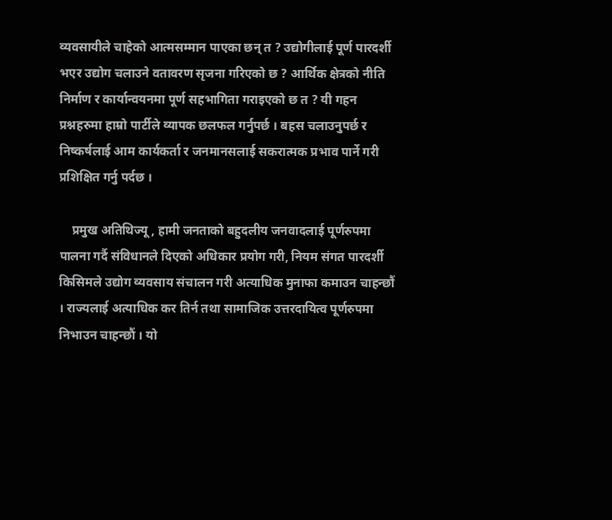व्यवसायीले चाहेको आत्मसम्मान पाएका छन् त ? उद्योगीलाई पूर्ण पारदर्शी भएर उद्योग चलाउने वतावरण सृजना गरिएको छ ? आर्थिक क्षेत्रको नीति निर्माण र कार्यान्वयनमा पूर्ण सहभागिता गराइएको छ त ? यी गहन प्रश्नहरुमा हाम्रो पार्टीले व्यापक छलफल गर्नुपर्छ । बहस चलाउनुपर्छ र निष्कर्षलाई आम कार्यकर्ता र जनमानसलाई सकरात्मक प्रभाव पार्ने गरी प्रशिक्षित गर्नु पर्दछ ।

    प्रमुख अतिथिज्यू, हामी जनताको बहुदलीय जनवादलाई पूर्णरुपमा पालना गर्दै संविधानले दिएको अधिकार प्रयोग गरी, नियम संगत पारदर्शी किसिमले उद्योग व्यवसाय संचालन गरी अत्याधिक मुनाफा कमाउन चाहन्छौं । राज्यलाई अत्याधिक कर तिर्न तथा सामाजिक उत्तरदायित्व पूर्णरुपमा निभाउन चाहन्छौं । यो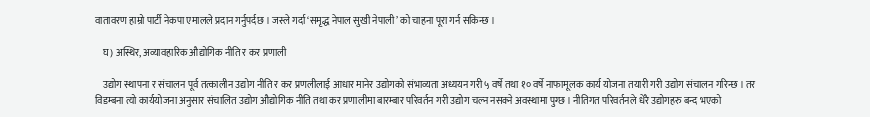वातावरण हाम्रो पार्टी नेकपा एमालले प्रदान गर्नुपर्दछ । जस्ले गर्दा ‘समृद्ध नेपाल सुखी नेपाली’ को चाहना पूरा गर्न सकिन्छ ।

    घ) अस्थिर, अव्यावहारिक औद्योगिक नीति र कर प्रणाली

    उद्योग स्थापना र संचालन पूर्व तत्कालीन उद्योग नीति र कर प्रणलीलाई आधार मानेर उद्योगको संभाव्यता अध्ययन गरी ५ वर्षे तथा १० वर्षे नाफामूलक कार्य योजना तयारी गरी उद्योग संचालन गरिन्छ । तर विडम्बना त्यो कार्ययोजना अनुसार संचालित उद्योग औद्योगिक नीति तथा कर प्रणालीमा बारम्बार परिवर्तन गरी उद्योग चल्न नसक्ने अवस्थामा पुग्छ । नीतिगत परिवर्तनले धेरै उद्योगहरु बन्द भएको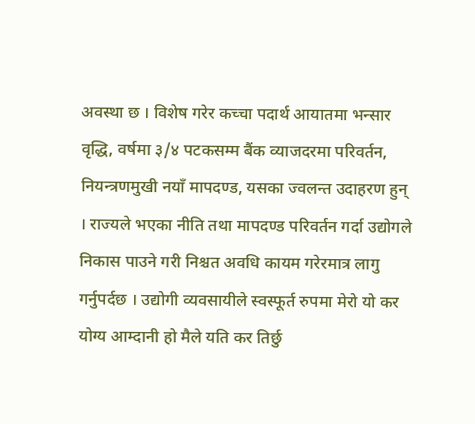अवस्था छ । विशेष गरेर कच्चा पदार्थ आयातमा भन्सार वृद्धि, वर्षमा ३/४ पटकसम्म बैंक व्याजदरमा परिवर्तन, नियन्त्रणमुखी नयाँ मापदण्ड, यसका ज्वलन्त उदाहरण हुन् । राज्यले भएका नीति तथा मापदण्ड परिवर्तन गर्दा उद्योगले निकास पाउने गरी निश्चत अवधि कायम गरेरमात्र लागु गर्नुपर्दछ । उद्योगी व्यवसायीले स्वस्फूर्त रुपमा मेरो यो कर योग्य आम्दानी हो मैले यति कर तिर्छु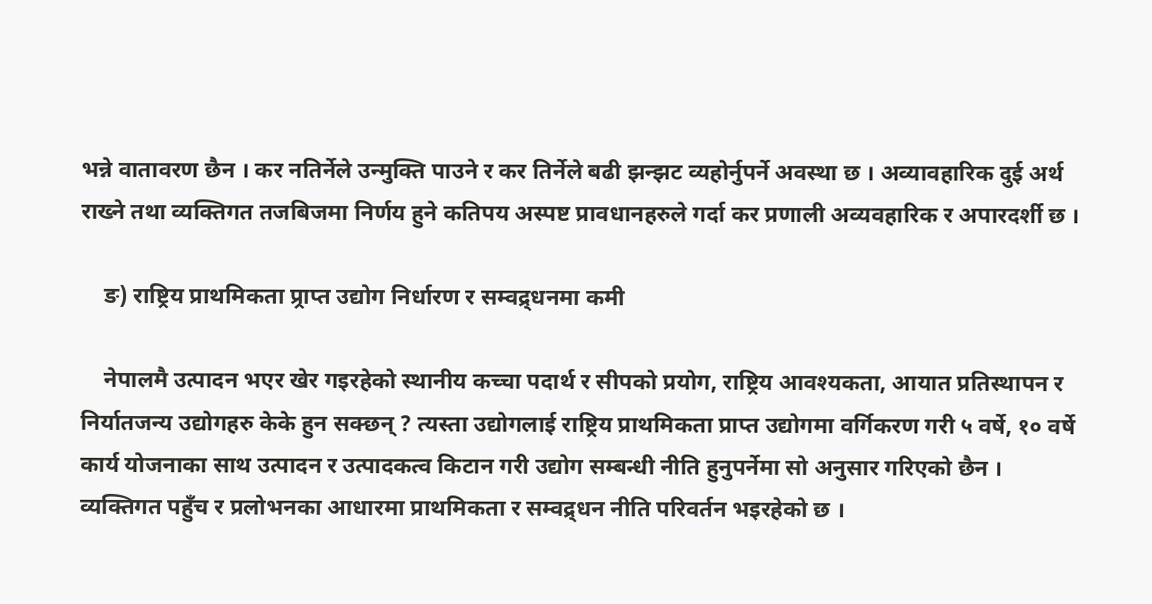भन्ने वातावरण छैन । कर नतिर्नेले उन्मुक्ति पाउने र कर तिर्नेले बढी झन्झट व्यहोर्नुपर्ने अवस्था छ । अव्यावहारिक दुई अर्थ राख्ने तथा व्यक्तिगत तजबिजमा निर्णय हुने कतिपय अस्पष्ट प्रावधानहरुले गर्दा कर प्रणाली अव्यवहारिक र अपारदर्शी छ ।

    ङ) राष्ट्रिय प्राथमिकता प्र्राप्त उद्योग निर्धारण र सम्वद्र्धनमा कमी

    नेपालमै उत्पादन भएर खेर गइरहेको स्थानीय कच्चा पदार्थ र सीपको प्रयोग, राष्ट्रिय आवश्यकता, आयात प्रतिस्थापन र निर्यातजन्य उद्योगहरु केके हुन सक्छन् ? त्यस्ता उद्योगलाई राष्ट्रिय प्राथमिकता प्राप्त उद्योगमा वर्गिकरण गरी ५ वर्षे, १० वर्षे कार्य योजनाका साथ उत्पादन र उत्पादकत्व किटान गरी उद्योग सम्बन्धी नीति हुनुपर्नेमा सो अनुसार गरिएको छैन । व्यक्तिगत पहुँच र प्रलोभनका आधारमा प्राथमिकता र सम्वद्र्धन नीति परिवर्तन भइरहेको छ ।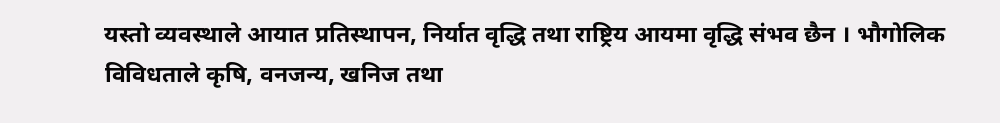यस्तो व्यवस्थाले आयात प्रतिस्थापन, निर्यात वृद्धि तथा राष्ट्रिय आयमा वृद्धि संभव छैन । भौगोलिक विविधताले कृषि, वनजन्य, खनिज तथा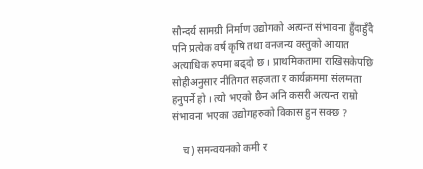सौन्दर्य सामग्री निर्माण उद्योगको अत्यन्त संभावना हुँदाहुँदै पनि प्रत्येक वर्ष कृषि तथा वनजन्य वस्तुको आयात अत्याधिक रुपमा बढ्दो छ । प्राथमिकतामा राखिसकेपछि सोहीअनुसार नीतिगत सहजता र कार्यक्रममा संलग्नता हनुपर्ने हो । त्यो भएको छैन अनि कसरी अत्यन्त राम्रो संभावना भएका उद्योगहरुको विकास हुन सक्छ ?

    च) समन्वयनको कमी र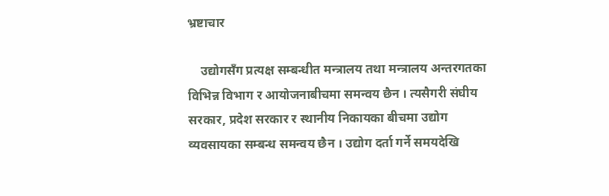भ्रष्टाचार

    उद्योगसँग प्रत्यक्ष सम्बन्धीत मन्त्रालय तथा मन्त्रालय अन्तरगतका विभिन्न विभाग र आयोजनाबीचमा समन्वय छैन । त्यसैगरी संघीय सरकार, प्रदेश सरकार र स्थानीय निकायका बीचमा उद्योग व्यवसायका सम्बन्ध समन्वय छैन । उद्योग दर्ता गर्ने समयदेखि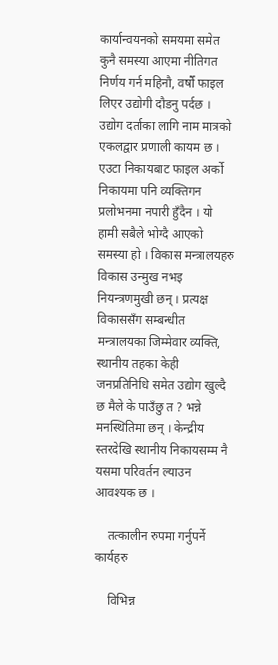कार्यान्वयनको समयमा समेत कुनै समस्या आएमा नीतिगत निर्णय गर्न महिनौ, वर्षौं फाइल लिएर उद्योगी दौडनु पर्दछ । उद्योग दर्ताका लागि नाम मात्रको एकलद्वार प्रणाली कायम छ । एउटा निकायबाट फाइल अर्को निकायमा पनि व्यक्तिगन प्रलोभनमा नपारी हुँदैन । यो हामी सबैले भोग्दै आएको समस्या हो । विकास मन्त्रालयहरु विकास उन्मुख नभइ नियन्त्रणमुखी छन् । प्रत्यक्ष विकाससँग सम्बन्धीत मन्त्रालयका जिम्मेवार व्यक्ति, स्थानीय तहका केही जनप्रतिनिधि समेत उद्योग खुल्दै छ मैले के पाउँछु त ? भन्ने मनस्थितिमा छन् । केन्द्रीय स्तरदेखि स्थानीय निकायसम्म नै यसमा परिवर्तन ल्याउन आवश्यक छ ।

    तत्कालीन रुपमा गर्नुपर्ने कार्यहरु

    विभिन्न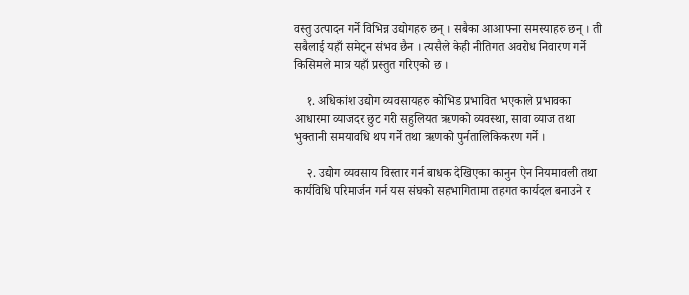वस्तु उत्पादन गर्ने विभिन्न उद्योगहरु छन् । सबैका आआफ्ना समस्याहरु छन् । ती सबैलाई यहाँ समेट्न संभव छैन । त्यसैले केही नीतिगत अवरोध निवारण गर्ने किसिमले मात्र यहाँ प्रस्तुत गरिएको छ ।

    १. अधिकांश उद्योग व्यवसायहरु कोभिड प्रभावित भएकाले प्रभावका आधारमा व्याजदर छुट गरी सहुलियत ऋणको व्यवस्था, सावा व्याज तथा भुक्तानी समयावधि थप गर्ने तथा ऋणको पुर्नतालिकिकरण गर्ने ।

    २. उद्योग व्यवसाय विस्तार गर्न बाधक देखिएका कानुन ऐन नियमावली तथा कार्यविधि परिमार्जन गर्न यस संघको सहभागितामा तहगत कार्यदल बनाउने र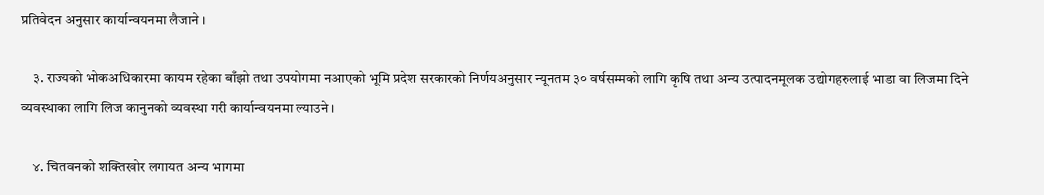प्रतिवेदन अनुसार कार्यान्वयनमा लैजाने ।

    ३. राज्यको भोकअधिकारमा कायम रहेका बाँझो तथा उपयोगमा नआएको भूमि प्रदेश सरकारको निर्णयअनुसार न्यूनतम ३० वर्षसम्मको लागि कृषि तथा अन्य उत्पादनमूलक उद्योगहरुलाई भाडा वा लिजमा दिने व्यवस्थाका लागि लिज कानुनको व्यवस्था गरी कार्यान्वयनमा ल्याउने ।

    ४. चितवनको शक्तिखोर लगायत अन्य भागमा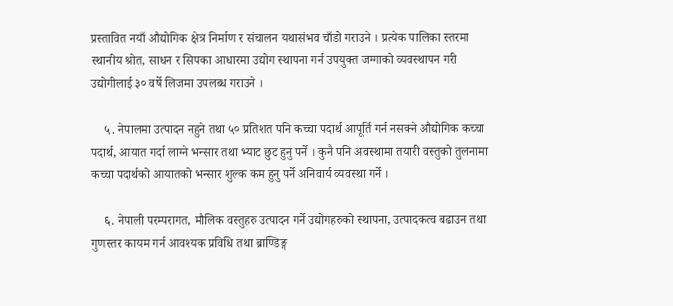प्रस्तावित नयाँ औद्योगिक क्षेत्र निर्माण र संचालन यथासंभव चाँडो गराउने । प्रत्येक पालिका स्तरमा स्थानीय श्रोत, साधन र सिपका आधारमा उद्योग स्थापना गर्न उपयुक्त जग्गाको व्यवस्थापन गरी उद्योगीलाई ३० वर्षे लिजमा उपलब्ध गराउने ।

    ५. नेपालमा उत्पादन नहुने तथा ५० प्रतिशत पनि कच्चा पदार्थ आपूर्ति गर्न नसक्ने औद्योगिक कच्चा पदार्थ, आयात गर्दा लाग्ने भन्सार तथा भ्याट छुट हुनु पर्ने । कुनै पनि अवस्थामा तयारी वस्तुको तुलनामा कच्चा पदार्थको आयातको भन्सार शुल्क कम हुनु पर्ने अनिवार्य व्यवस्था गर्ने ।

    ६. नेपाली परम्परागत, मौलिक वस्तुहरु उत्पादन गर्ने उद्योगहरुको स्थापना, उत्पादकत्व बढाउन तथा गुणस्तर कायम गर्न आवश्यक प्रविधि तथा ब्राण्डिङ्ग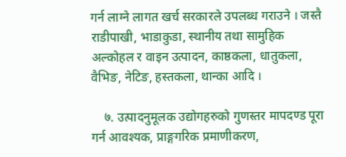गर्न लाग्ने लागत खर्च सरकारले उपलब्ध गराउने । जस्तै राडीपाखी, भाडाकुडा, स्थानीय तथा सामुहिक अल्कोहल र वाइन उत्पादन, काष्ठकला, धातुकला, वैभिङ, नेटिङ, हस्तकला, थान्का आदि ।

    ७. उत्पादनुमूलक उद्योगहरुको गुणस्तर मापदण्ड पूरा गर्न आवश्यक, प्राङ्गगरिक प्रमाणीकरण,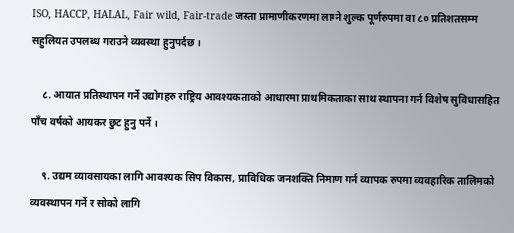ISO, HACCP, HALAL, Fair wild, Fair-trade जस्ता प्रामाणीकरणमा लाग्ने शुल्क पूर्णरुपमा वा ८० प्रतिशतसम्म सहुलियत उपलब्ध गराउने व्यवस्था हुनुपर्दछ ।

    ८. आयात प्रतिस्थापन गर्ने उद्योगहरु राष्ट्रिय आवश्यकताको आधारमा प्राथमिकताका साथ स्थापना गर्न विशेष सुविधासहित पाँच वर्षको आयकर छुट हुनु पर्ने ।

    ९. उद्यम व्यावसायका लागि आवश्यक सिप विकास, प्राविधिक जनशक्ति निमाण गर्न व्यापक रुपमा व्यवहारिक तालिमको व्यवस्थापन गर्ने र सोको लागि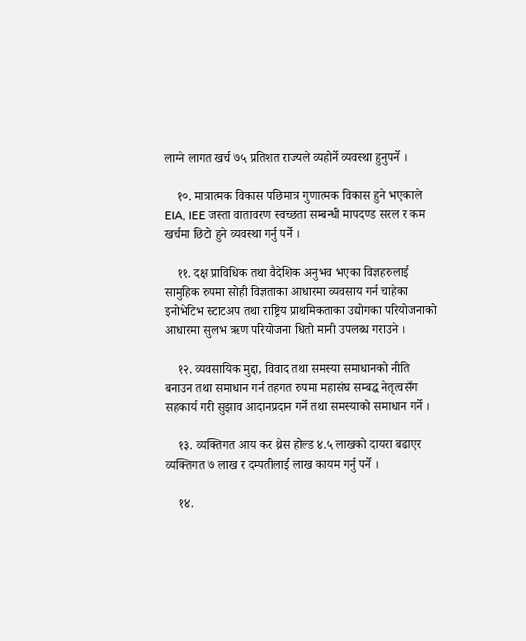लाग्ने लागत खर्च ७५ प्रतिशत राज्यले व्यहोर्ने व्यवस्था हुनुपर्ने ।

    १०. मात्रात्मक विकास पछिमात्र गुणात्मक विकास हुने भएकाले EIA, IEE जस्ता वातावरण स्वच्छता सम्बन्धी मापदण्ड सरल र कम खर्चमा छिटो हुने व्यवस्था गर्नु पर्ने ।

    ११. दक्ष प्राविधिक तथा वैदेशिक अनुभव भएका विज्ञहरुलाई सामुहिक रुपमा सोही विज्ञताका आधारमा व्यवसाय गर्न चाहेका इनोभेटिभ स्र्टाटअप तथा राष्ट्रिय प्राथमिकताका उद्योगका परियोजनाको आधारमा सुलभ ऋण परियोजना धितो मानी उपलब्ध गराउने ।

    १२. व्यवसायिक मुद्दा, विवाद तथा समस्या समाधानको नीति बनाउन तथा समाधान गर्न तहगत रुपमा महासंघ सम्बद्ध नेतृत्वसँग सहकार्य गरी सुझाव आदानप्रदान गर्ने तथा समस्याको समाधान गर्ने ।

    १३. व्यक्तिगत आय कर थ्रेस होल्ड ४.५ लाखको दायरा बढाएर व्यक्तिगत ७ लाख र दम्पतीलाई लाख कायम गर्नु पर्ने ।

    १४.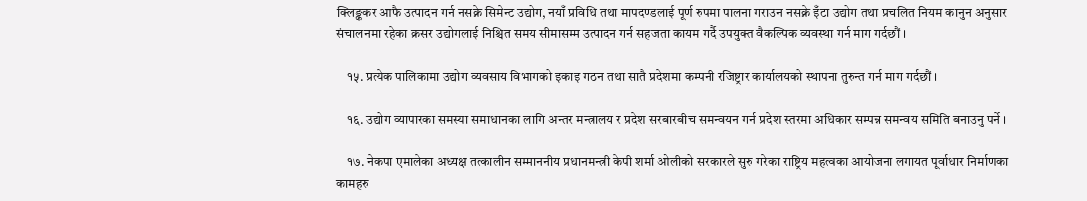क्लिङ्ककर आफै उत्पादन गर्न नसक्ने सिमेन्ट उद्योग, नयाँ प्रविधि तथा मापदण्डलाई पूर्ण रुपमा पालना गराउन नसक्ने इँटा उद्योग तथा प्रचलित नियम कानुन अनुसार संचालनमा रहेका क्रसर उद्योगलाई निश्चित समय सीमासम्म उत्पादन गर्न सहजता कायम गर्दै उपयुक्त वैकल्पिक व्यवस्था गर्न माग गर्दछौं ।

    १५. प्रत्येक पालिकामा उद्योग व्यवसाय विभागको इकाइ गठन तथा सातै प्रदेशमा कम्पनी रजिष्ट्रार कार्यालयको स्थापना तुरुन्त गर्न माग गर्दछौं ।

    १६. उद्योग व्यापारका समस्या समाधानका लागि अन्तर मन्त्रालय र प्रदेश सरबारबीच समन्वयन गर्न प्रदेश स्तरमा अधिकार सम्पन्न समन्वय समिति बनाउनु पर्ने ।

    १७. नेकपा एमालेका अध्यक्ष तत्कालीन सम्माननीय प्रधानमन्त्री केपी शर्मा ओलीको सरकारले सुरु गरेका राष्ट्रिय महत्वका आयोजना लगायत पूर्वाधार निर्माणका कामहरु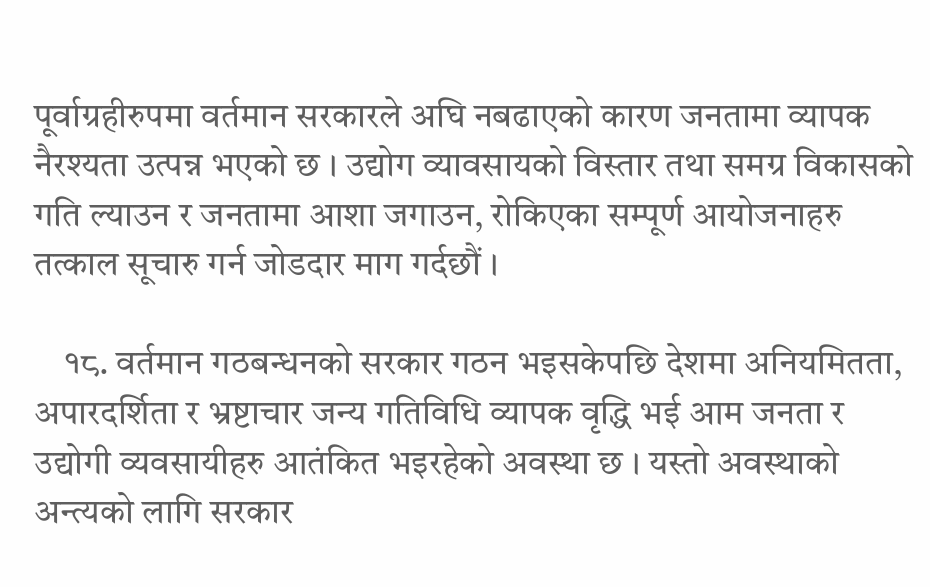पूर्वाग्रहीरुपमा वर्तमान सरकारले अघि नबढाएको कारण जनतामा व्यापक नैरश्यता उत्पन्न भएको छ । उद्योग व्यावसायको विस्तार तथा समग्र विकासको गति ल्याउन र जनतामा आशा जगाउन, रोकिएका सम्पूर्ण आयोजनाहरु तत्काल सूचारु गर्न जोडदार माग गर्दछौं ।

    १८. वर्तमान गठबन्धनको सरकार गठन भइसकेपछि देशमा अनियमितता, अपारदर्शिता र भ्रष्टाचार जन्य गतिविधि व्यापक वृद्धि भई आम जनता र उद्योगी व्यवसायीहरु आतंकित भइरहेको अवस्था छ । यस्तो अवस्थाको अन्त्यको लागि सरकार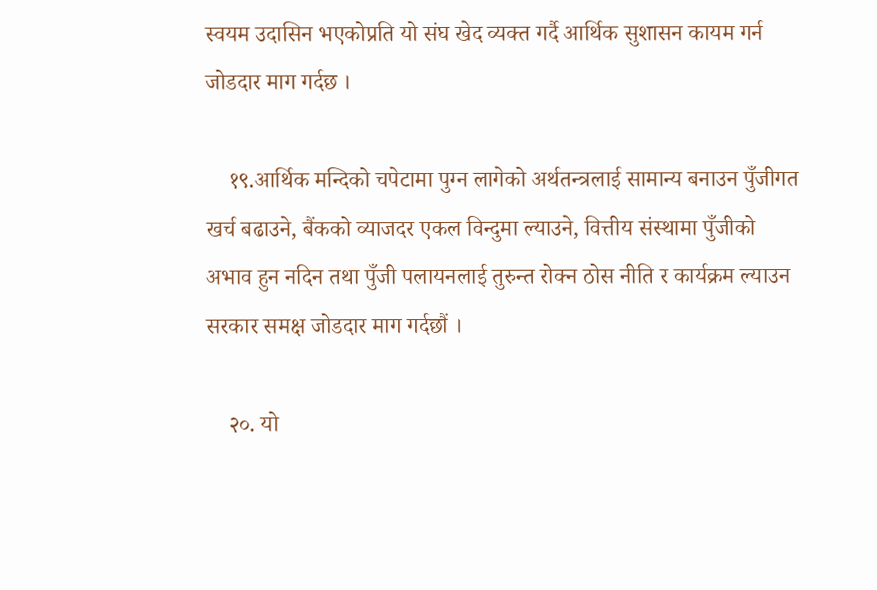स्वयम उदासिन भएकोप्रति यो संघ खेद व्यक्त गर्दै आर्थिक सुशासन कायम गर्न जोडदार माग गर्दछ ।

    १९.आर्थिक मन्दिको चपेटामा पुग्न लागेको अर्थतन्त्रलाई सामान्य बनाउन पुँजीगत खर्च बढाउने, बैंकको व्याजदर एकल विन्दुमा ल्याउने, वित्तीय संस्थामा पुँजीको अभाव हुन नदिन तथा पुँजी पलायनलाई तुरुन्त रोक्न ठोस नीति र कार्यक्रम ल्याउन सरकार समक्ष जोडदार माग गर्दछौं ।

    २०. यो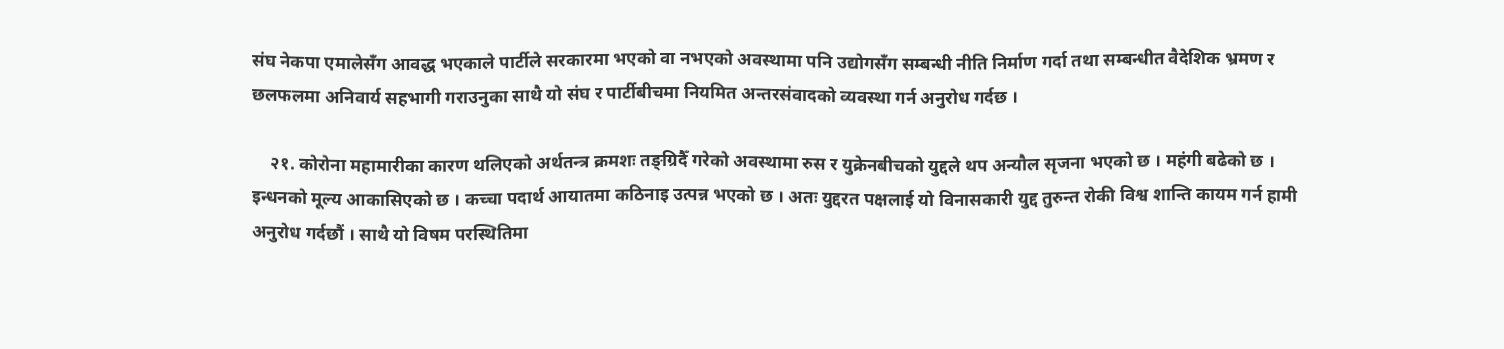संघ नेकपा एमालेसँग आवद्ध भएकाले पार्टीले सरकारमा भएको वा नभएको अवस्थामा पनि उद्योगसँग सम्बन्धी नीति निर्माण गर्दा तथा सम्बन्धीत वैदेशिक भ्रमण र छलफलमा अनिवार्य सहभागी गराउनुका साथै यो संघ र पार्टीबीचमा नियमित अन्तरसंवादको व्यवस्था गर्न अनुरोध गर्दछ ।

    २१. कोरोना महामारीका कारण थलिएको अर्थतन्त्र क्रमशः तङ्ग्रिदैँ गरेको अवस्थामा रुस र युक्रेनबीचको युद्दले थप अन्यौल सृजना भएको छ । महंगी बढेको छ । इन्धनको मूल्य आकासिएको छ । कच्चा पदार्थ आयातमा कठिनाइ उत्पन्न भएको छ । अतः युद्दरत पक्षलाई यो विनासकारी युद्द तुरुन्त रोकी विश्व शान्ति कायम गर्न हामी अनुरोध गर्दछौं । साथै यो विषम परस्थितिमा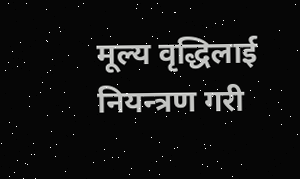मूल्य वृद्धिलाई नियन्त्रण गरी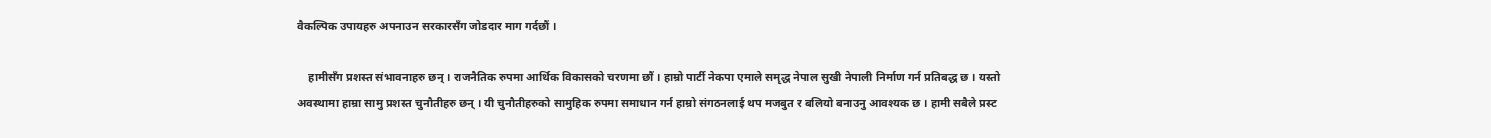वैकल्पिक उपायहरु अपनाउन सरकारसँग जोडदार माग गर्दछौं ।

    हामीसँग प्रशस्त संभावनाहरु छन् । राजनैतिक रुपमा आर्थिक विकासको चरणमा छौं । हाम्रो पार्टी नेकपा एमाले समृद्ध नेपाल सुखी नेपाली निर्माण गर्न प्रतिबद्ध छ । यस्तो अवस्थामा हाम्रा सामु प्रशस्त चुनौतीहरु छन् । यी चुनौतीहरुको सामुहिक रुपमा समाधान गर्न हाम्रो संगठनलाई थप मजबुत र बलियो बनाउनु आवश्यक छ । हामी सबैले प्रस्ट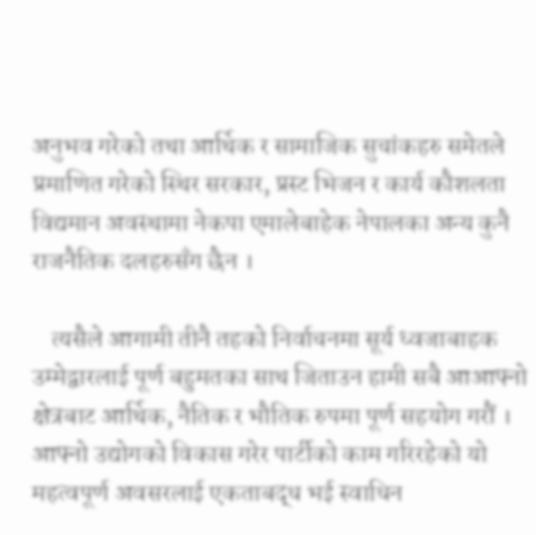अनुभव गरेको तथा आर्थिक र सामाजिक सुचांकहरु समेतले प्रमाणित गरेको स्थिर सरकार, प्रस्ट भिजन र कार्य कौशलता विद्यमान अवस्थामा नेकपा एमालेबाहेक नेपालका अन्य कुनै राजनैतिक दलहरुसँग छैन ।

    त्यसैले आगामी तीनै तहको निर्वाचनमा सूर्य ध्वजाबाहक उम्मेद्वारलाई पूर्ण बहुमतका साथ जिताउन हामी सबै आआफ्नो क्षेत्रबाट आर्थिक, नैतिक र भौतिक रुपमा पूर्ण सहयोग गरौं । आफ्नो उद्योगको विकास गरेर पार्टीको काम गरिरहेको यो महत्वपूर्ण अवसरलाई एकताबद्ध भई स्वाधिन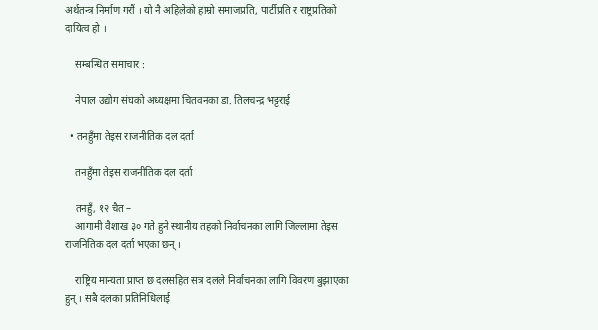अर्थतन्त्र निर्माण गरौं । यो नै अहिलेको हाम्रो समाजप्रति, पार्टीप्रति र राष्ट्रप्रतिको दायित्व हो ।

    सम्बन्धित समाचार :

    नेपाल उद्योग संघको अध्यक्षमा चितवनका डा. तिलचन्द्र भट्टराई

  • तनहुँमा तेइस राजनीतिक दल दर्ता

    तनहुँमा तेइस राजनीतिक दल दर्ता

    तनहुँ, १२ चैत –
    आगामी वैशाख ३० गते हुने स्थानीय तहको निर्वाचनका लागि जिल्लामा तेइस राजनितिक दल दर्ता भएका छन् ।

    राष्ट्रिय मान्यता प्राप्त छ दलसहित सत्र दलले निर्वाचनका लागि विवरण बुझाएका हुन् । सबै दलका प्रतिनिधिलाई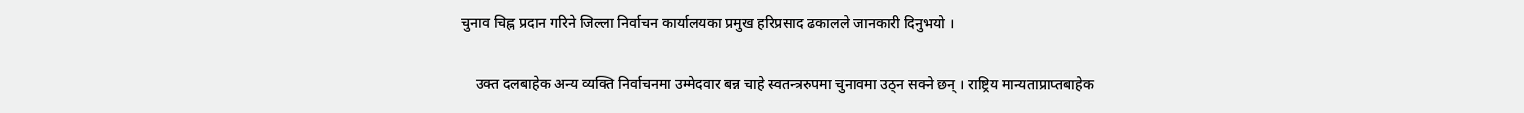चुनाव चिह्न प्रदान गरिने जिल्ला निर्वाचन कार्यालयका प्रमुख हरिप्रसाद ढकालले जानकारी दिनुभयो ।

    उक्त दलबाहेक अन्य व्यक्ति निर्वाचनमा उम्मेदवार बन्न चाहे स्वतन्त्ररुपमा चुनावमा उठ्न सक्ने छन् । राष्ट्रिय मान्यताप्राप्तबाहेक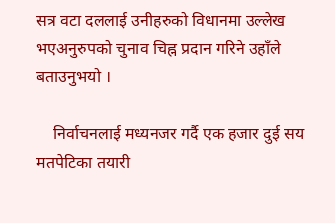सत्र वटा दललाई उनीहरुको विधानमा उल्लेख भएअनुरुपको चुनाव चिह्न प्रदान गरिने उहाँले बताउनुभयो ।

    निर्वाचनलाई मध्यनजर गर्दै एक हजार दुई सय मतपेटिका तयारी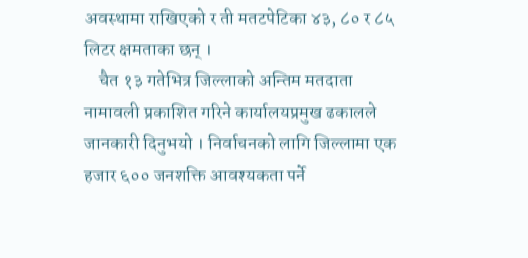अवस्थामा राखिएको र ती मतटपेटिका ४३, ८० र ८५ लिटर क्षमताका छन् ।
    चैत १३ गतेभित्र जिल्लाको अन्तिम मतदाता नामावली प्रकाशित गरिने कार्यालयप्रमुख ढकालले जानकारी दिनुभयो । निर्वाचनको लागि जिल्लामा एक हजार ६०० जनशक्ति आवश्यकता पर्ने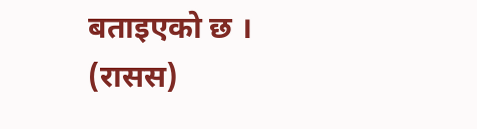बताइएको छ । (रासस)